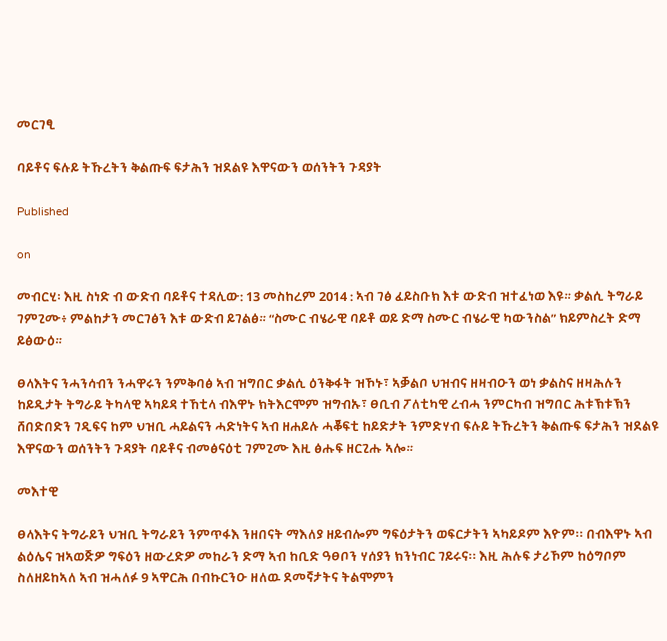መርገፂ

ባይቶና ፍሉይ ትኹረትን ቅልጡፍ ፍታሕን ዝደልዩ እዋናውን ወሰንትን ጉዳያት

Published

on

መብርሂ፡ እዚ ስነድ ብ ውድብ ባይቶና ተዳሊው: 13 መስከረም 2014 : ኣብ ገፅ ፈይስቡክ እቱ ውድብ ዝተፈነወ እዩ። ቃልሲ ትግራይ ገምጊሙ፥ ምልከታን መርገፅን እቱ ውድብ ይገልፅ። “ስሙር ብሄራዊ ባይቶ ወይ ድማ ስሙር ብሄራዊ ካውንስል” ክይምስረት ድማ ይፅውዕ።

ፀላእትና ንሓንሳብን ንሓዋሩን ንምቅባፅ ኣብ ዝግበር ቃልሲ ዕንቅፋት ዝኾኑ፣ ኣቓልቦ ህዝብና ዘዛብዑን ወነ ቃልስና ዘዛሕሉን ከይዲታት ትግራይ ትካላዊ ኣካይዳ ተኸቲላ ብእዋኑ ክትእርሞም ዝግብኡ፣ ፀቢብ ፖለቲካዊ ረብሓ ንምርካብ ዝግበር ሕቱኽቱኽን ሸበድበድን ገዲፍና ከም ህዝቢ ሓይልናን ሓድነትና ኣብ ዘሐይሉ ሓቖፍቲ ከይድታት ንምድሃብ ፍሉይ ትኹረትን ቅልጡፍ ፍታሕን ዝደልዩ እዋናውን ወሰንትን ጉዳያት ባይቶና ብመፅናዕቲ ገምጊሙ እዚ ፅሑፍ ዘርጊሑ ኣሎ።

መእተዊ

ፀላእትና ትግራይን ህዝቢ ትግራይን ንምጥፋእ ንዘበናት ማእለያ ዘይብሎም ግፍዕታትን ወፍርታትን ኣካይዶም እዮም፡፡ በብእዋኑ ኣብ ልዕሌና ዝኣወጅዎ ግፍዕን ዘውረድዎ መከራን ድማ ኣብ ከቢድ ዓፀቦን ሃሰያን ክንነብር ገይሩና፡፡ እዚ ሕሉፍ ታሪኾም ከዕግቦም ስለዘይከኣለ ኣብ ዝሓለፉ 9 ኣዋርሕ በብኩርንዑ ዘለዉ ደመኛታትና ትልሞምን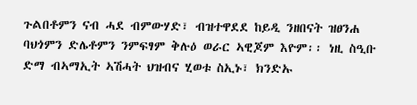ጉልበቶምን ናብ ሓደ ብምውሃድ፣ ብዝተዋደደ ከይዲ ንዘበናት ዝፀንሐ ባህጎምን ድሌቶምን ንምፍፃም ቅሉዕ ወራር ኣዊጆም እዮም፡፡ ነዚ ስዒቡ ድማ ብኣማኢት ኣሽሓት ህዝብና ሂወቱ ስኢኑ፣ ክንድኡ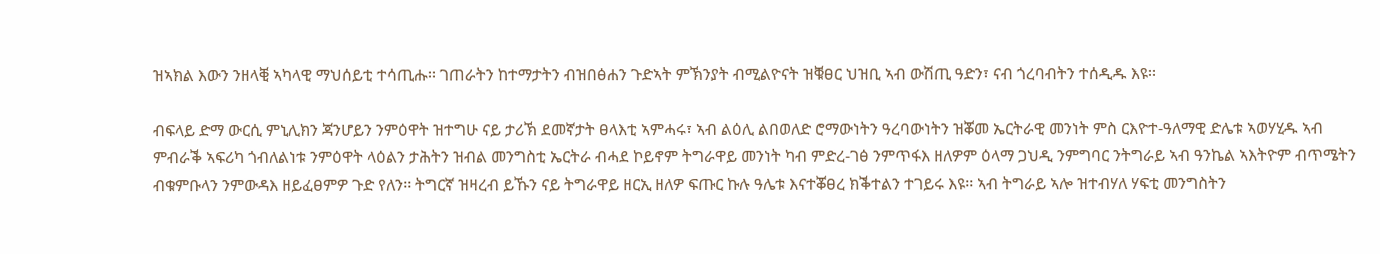ዝኣክል እውን ንዘላቒ ኣካላዊ ማህሰይቲ ተሳጢሑ፡፡ ገጠራትን ከተማታትን ብዝበፅሐን ጉድኣት ምኽንያት ብሚልዮናት ዝቑፀር ህዝቢ ኣብ ውሽጢ ዓድን፣ ናብ ጎረባብትን ተሰዲዱ እዩ፡፡

ብፍላይ ድማ ውርሲ ምኒሊክን ጃንሆይን ንምዕዋት ዝተግሁ ናይ ታሪኽ ደመኛታት ፀላእቲ ኣምሓሩ፣ ኣብ ልዕሊ ልበወለድ ሮማውነትን ዓረባውነትን ዝቖመ ኤርትራዊ መንነት ምስ ርእዮተ-ዓለማዊ ድሌቱ ኣወሃሂዱ ኣብ ምብራቕ ኣፍሪካ ጎብለልነቱ ንምዕዋት ላዕልን ታሕትን ዝብል መንግስቲ ኤርትራ ብሓደ ኮይኖም ትግራዋይ መንነት ካብ ምድረ-ገፅ ንምጥፋእ ዘለዎም ዕላማ ጋህዲ ንምግባር ንትግራይ ኣብ ዓንኬል ኣእትዮም ብጥሜትን ብቁምቡላን ንምውዳእ ዘይፈፀምዎ ጉድ የለን፡፡ ትግርኛ ዝዛረብ ይኹን ናይ ትግራዋይ ዘርኢ ዘለዎ ፍጡር ኩሉ ዓሌቱ እናተቖፀረ ክቕተልን ተገይሩ እዩ፡፡ ኣብ ትግራይ ኣሎ ዝተብሃለ ሃፍቲ መንግስትን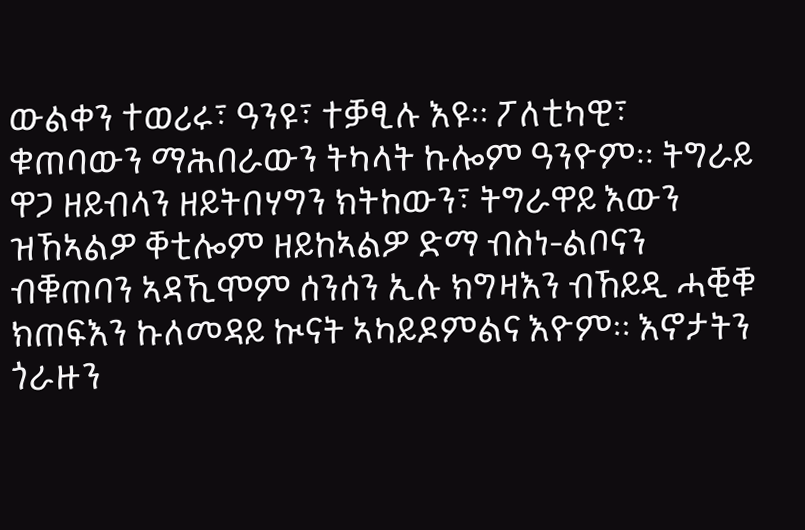ውልቀን ተወሪሩ፣ ዓንዩ፣ ተቓፂሉ እዩ፡፡ ፖለቲካዊ፣ ቁጠባውን ማሕበራውን ትካላት ኩሎም ዓንዮም፡፡ ትግራይ ዋጋ ዘይብላን ዘይትበሃግን ክትከውን፣ ትግራዋይ እውን ዝኸኣልዎ ቐቲሎም ዘይከኣልዎ ድማ ብስነ-ልቦናን ብቑጠባን ኣዳኺሞም ሰንሰን ኢሉ ክግዛእን ብኸይዲ ሓቒቑ ክጠፍእን ኩለመዳይ ኲናት ኣካይዶምልና እዮም፡፡ እኖታትን ጎራዙን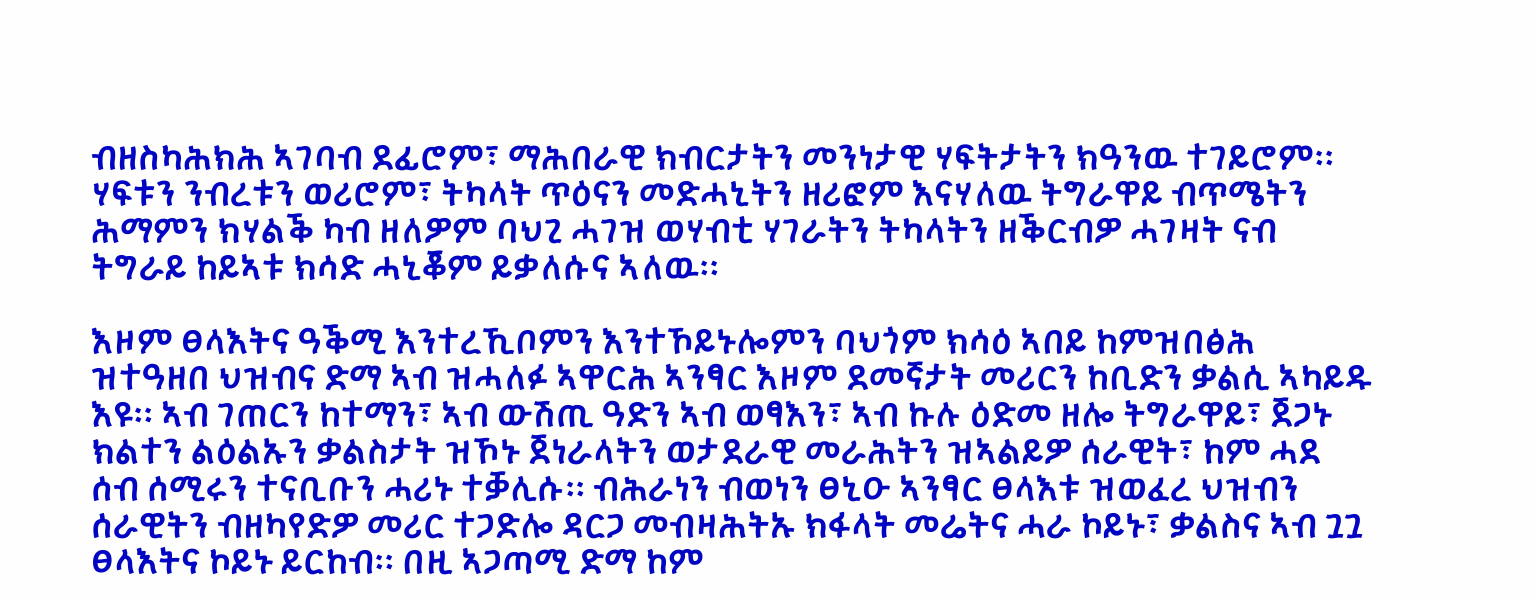ብዘስካሕክሕ ኣገባብ ደፊሮም፣ ማሕበራዊ ክብርታትን መንነታዊ ሃፍትታትን ክዓንዉ ተገይሮም፡፡ ሃፍቱን ንብረቱን ወሪሮም፣ ትካላት ጥዕናን መድሓኒትን ዘሪፎም እናሃለዉ ትግራዋይ ብጥሜትን ሕማምን ክሃልቕ ካብ ዘለዎም ባህጊ ሓገዝ ወሃብቲ ሃገራትን ትካላትን ዘቕርብዎ ሓገዛት ናብ ትግራይ ከይኣቱ ክሳድ ሓኒቖም ይቃለሱና ኣለዉ፡፡

እዞም ፀላእትና ዓቕሚ እንተረኺቦምን እንተኾይኑሎምን ባህጎም ክሳዕ ኣበይ ከምዝበፅሕ ዝተዓዘበ ህዝብና ድማ ኣብ ዝሓለፉ ኣዋርሕ ኣንፃር እዞም ደመኛታት መሪርን ከቢድን ቃልሲ ኣካይዱ እዩ፡፡ ኣብ ገጠርን ከተማን፣ ኣብ ውሽጢ ዓድን ኣብ ወፃእን፣ ኣብ ኩሉ ዕድመ ዘሎ ትግራዋይ፣ ጀጋኑ ክልተን ልዕልኡን ቃልስታት ዝኾኑ ጀነራላትን ወታደራዊ መራሕትን ዝኣልይዎ ሰራዊት፣ ከም ሓደ ሰብ ሰሚሩን ተናቢቡን ሓሪኑ ተቓሊሱ፡፡ ብሕራነን ብወነን ፀኒዑ ኣንፃር ፀላእቱ ዝወፈረ ህዝብን ሰራዊትን ብዘካየድዎ መሪር ተጋድሎ ዳርጋ መብዛሕትኡ ክፋላት መሬትና ሓራ ኮይኑ፣ ቃልስና ኣብ ጓጓ ፀላእትና ኮይኑ ይርከብ፡፡ በዚ ኣጋጣሚ ድማ ከም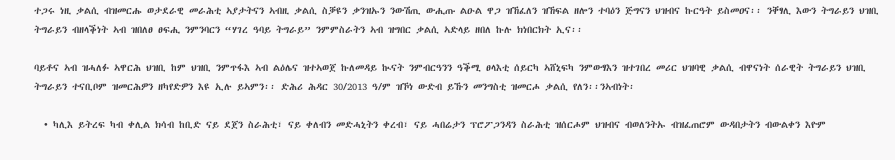ተጋሩ ነዚ ቃልሲ ብዝመርሑ ወታደራዊ መራሕቲ ኣያታትናን ኣብዚ ቃልሲ ስቓዩን ቃንዝኡን ንውሽጢ ውሒጡ ልዑል ዋጋ ዝኸፈለን ዝኸፍል ዘሎን ተባዕን ጅግናን ህዝብና ኩርዓት ይስመዐና፡፡ ንቐፃሊ እውን ትግራይን ህዝቢ ትግራይን ብዘላቕነት ኣብ ዝበለፀ ፀፍሒ ንምንባርን “ሃገረ ዓባይ ትግራይ” ንምምስራትን ኣብ ዝግበር ቃልሲ ኣድላይ ዘበለ ኩሉ ክነበርክት ኢና፡፡

ባይቶና ኣብ ዝሓለፉ ኣዋርሕ ህዝቢ ከም ህዝቢ ንምጥፋእ ኣብ ልዕሌና ዝተኣወጀ ኩለመዳይ ኲናት ንምብርዓንን ዓቕሚ ፀላእቲ ሰይርካ ኣሸኒፍካ ንምውፃእን ዝተገበረ መሪር ህዝባዊ ቃልሲ ብዋናነት ሰራዊት ትግራይን ህዝቢ ትግራይን ተናቢቦም ዝመርሕዎን ዘካየድዎን እዩ ኢሉ ይኣምን፡፡ ድሕሪ ሕዳር 30/2013 ዓ/ም ዝኾነ ውድብ ይኹን መንግስቲ ዝመርሖ ቃልሲ የለን፡፡ንኣብነት፡

  • ካሊእ ይትረፍ ካብ ቀሊል ክሳብ ከቢድ ናይ ደጀን ስራሕቲ፣ ናይ ቀለብን መድሓኒትን ቀረብ፣ ናይ ሓበሬታን ፕሮፖጋንዳን ስራሕቲ ዝሰርሖም ህዝብና ብወለንትኡ ብዝፈጠሮም ውዳበታትን ብውልቀን እዮም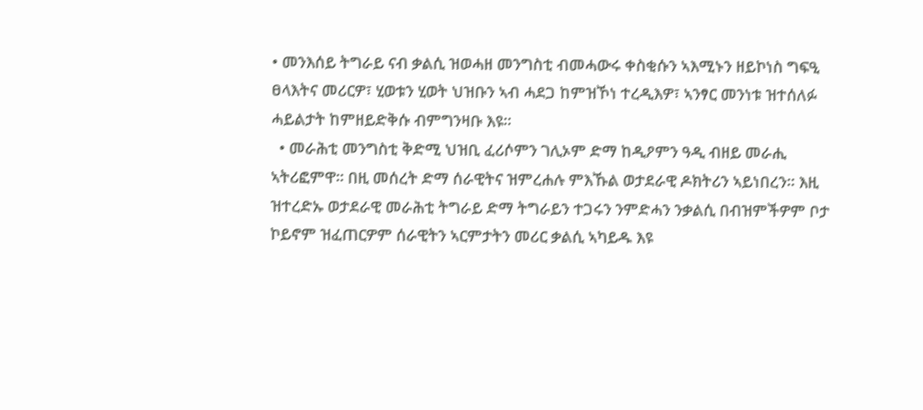• መንእሰይ ትግራይ ናብ ቃልሲ ዝወሓዘ መንግስቲ ብመሓውሩ ቀስቂሱን ኣእሚኑን ዘይኮነስ ግፍዒ ፀላእትና መሪርዎ፣ ሂወቱን ሂወት ህዝቡን ኣብ ሓደጋ ከምዝኾነ ተረዲእዎ፣ ኣንፃር መንነቱ ዝተሰለፉ ሓይልታት ከምዘይድቅሱ ብምግንዛቡ እዩ፡፡
  • መራሕቲ መንግስቲ ቅድሚ ህዝቢ ፈሪሶምን ገሊኦም ድማ ከዲዖምን ዓዲ ብዘይ መራሒ ኣትሪፎምዋ፡፡ በዚ መሰረት ድማ ሰራዊትና ዝምረሐሉ ምእኹል ወታደራዊ ዶክትሪን ኣይነበረን፡፡ እዚ ዝተረድኡ ወታደራዊ መራሕቲ ትግራይ ድማ ትግራይን ተጋሩን ንምድሓን ንቃልሲ በብዝምችዎም ቦታ ኮይኖም ዝፈጠርዎም ሰራዊትን ኣርምታትን መሪር ቃልሲ ኣካይዱ እዩ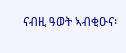ናብዚ ዓወት ኣብቂዑና፡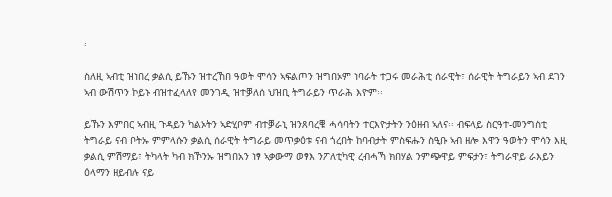፡

ስለዚ ኣብቲ ዝነበረ ቃልሲ ይኹን ዝተረኸበ ዓወት ሞሳን ኣፍልጦን ዝግበኦም ነባራት ተጋሩ መራሕቲ ሰራዊት፣ ሰራዊት ትግራይን ኣብ ደገን ኣብ ውሽጥን ኮይኑ ብዝተፈላለየ መንገዲ ዝተቓለሰ ህዝቢ ትግራይን ጥራሕ እዮም፡፡

ይኹን እምበር ኣብዚ ጉዳይን ካልኦትን ኣድሂቦም ብተቓራኒ ዝንጸባረቑ ሓሳባትን ተርእዮታትን ንዕዘብ ኣለና፡፡ ብፍላይ ስርዓተ-መንግስቲ ትግራይ ናብ ቦትኡ ምምላሱን ቃልሲ ሰራዊት ትግራይ መጥቃዕቱ ናብ ጎረበት ከባብታት ምስፍሑን ስዒቡ ኣብ ዘሎ እዋን ዓወትን ሞሳን እዚ ቃልሲ ምሽማይ፣ ትካላት ካብ ክኾንኡ ዝግበአን ነፃ ኣቃውማ ወፃእ ንፖለቲካዊ ረብሓኻ ክበሃል ንምጭዋይ ምፍታን፣ ትግራዋይ ራእይን ዕላማን ዘይብሉ ናይ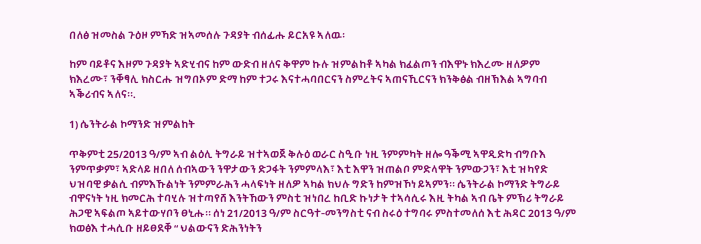በለፅ ዝመስል ጉዕዞ ምኻድ ዝኣመሰሉ ጉዳያት ብሰፊሑ ይርአዩ ኣለዉ፡

ከም ባይቶና እዞም ጉዳያት ኣድሂብና ከም ውድብ ዘለና ቅዋም ኩሉ ዝምልከቶ ኣካል ክፈልጦን ብእዋኑ ክእረሙ ዘለዎም ክእረሙ፣ ንቐፃሊ ክስርሑ ዝግበኦም ድማ ከም ተጋሩ እናተሓባበርናን ስምረትና ኣጠናኺርናን ክንቅፅል ብዘኽእል ኣግባብ ኣቕሪብና ኣለና፡፡.

1) ሴንትራል ኮማንድ ዝምልከት

ጥቅምቲ 25/2013 ዓ/ም ኣብ ልዕሊ ትግራይ ዝተኣወጀ ቅሉዕ ወራር ስዒቡ ነዚ ንምምካት ዘሎ ዓቕሚ ኣዋዲድካ ብግቡእ ንምጥቃም፣ ኣድላይ ዘበለ ሰብኣውን ንዋታውን ድጋፋት ንምምላእ፣ እቲ እዋን ዝጠልቦ ምድላዋት ንምውጋን፣ እቲ ዝካየድ ህዝባዊ ቃልሲ ብምእኹልነት ንምምራሕን ሓላፍነት ዘለዎ ኣካል ክህሉ ግድን ከምዝኾነ ይኣምን፡፡ ሴንትራል ኮማንድ ትግራይ ብዋናነት ነዚ ክመርሕ ተባሂሉ ዝተጣየሸ እንትኸውን ምስቲ ዝነበረ ከቢድ ኩነታት ተኣሳሲሩ እዚ ትካል ኣብ ቤት ምኽሪ ትግራይ ሕጋዊ ኣፍልጦ ኣይተውሃቦን ፀኒሑ፡፡ ሰነ 21/2013 ዓ/ም ስርዓተ-መንግስቲ ናብ ስሩዕ ተግባሩ ምስተመለሰ እቲ ሕዳር 2013 ዓ/ም ክወፅእ ተሓሲቡ ዘይፀደቐ “ ህልውናን ድሕንነትን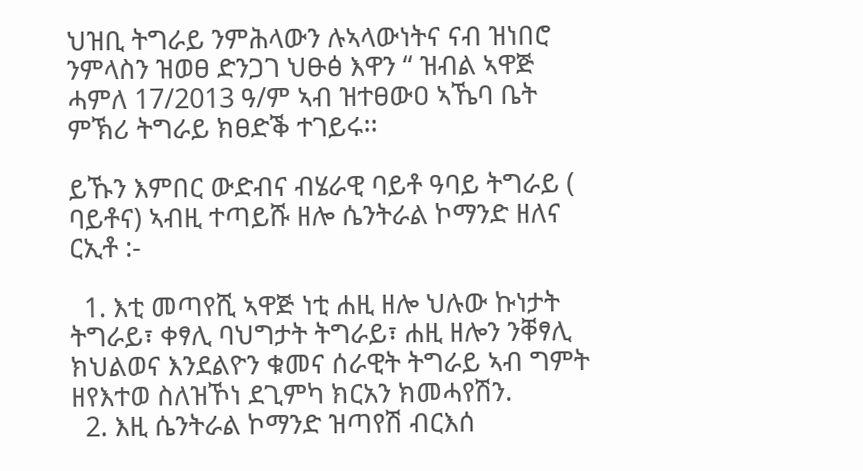ህዝቢ ትግራይ ንምሕላውን ሉኣላውነትና ናብ ዝነበሮ ንምላስን ዝወፀ ድንጋገ ህፁፅ እዋን “ ዝብል ኣዋጅ ሓምለ 17/2013 ዓ/ም ኣብ ዝተፀውዐ ኣኼባ ቤት ምኽሪ ትግራይ ክፀድቕ ተገይሩ፡፡

ይኹን እምበር ውድብና ብሄራዊ ባይቶ ዓባይ ትግራይ ( ባይቶና) ኣብዚ ተጣይሹ ዘሎ ሴንትራል ኮማንድ ዘለና ርኢቶ :-

  1. እቲ መጣየሺ ኣዋጅ ነቲ ሐዚ ዘሎ ህሉው ኩነታት ትግራይ፣ ቀፃሊ ባህግታት ትግራይ፣ ሐዚ ዘሎን ንቐፃሊ ክህልወና እንደልዮን ቁመና ሰራዊት ትግራይ ኣብ ግምት ዘየእተወ ስለዝኾነ ደጊምካ ክርአን ክመሓየሽን.
  2. እዚ ሴንትራል ኮማንድ ዝጣየሽ ብርእሰ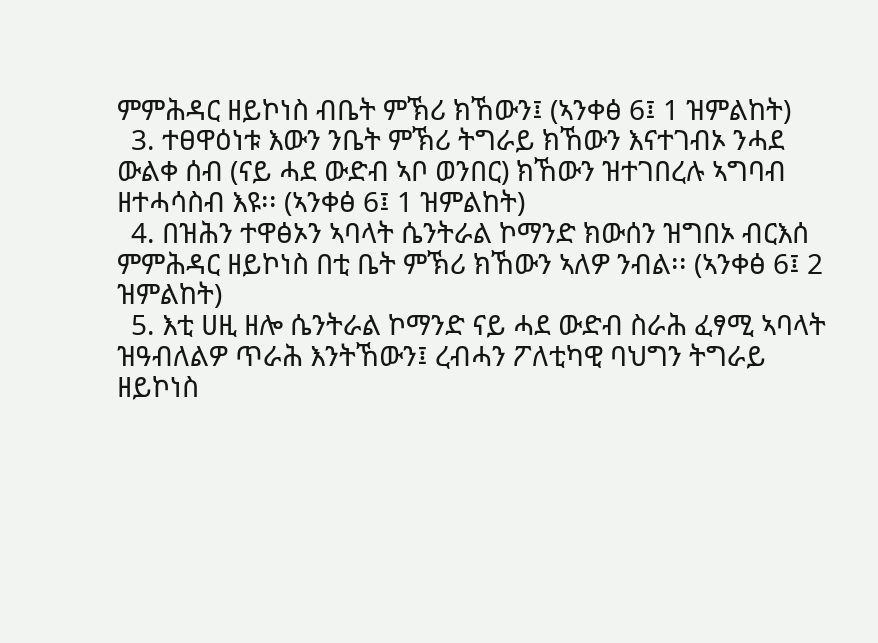ምምሕዳር ዘይኮነስ ብቤት ምኽሪ ክኸውን፤ (ኣንቀፅ 6፤ 1 ዝምልከት)
  3. ተፀዋዕነቱ እውን ንቤት ምኽሪ ትግራይ ክኸውን እናተገብኦ ንሓደ ውልቀ ሰብ (ናይ ሓደ ውድብ ኣቦ ወንበር) ክኸውን ዝተገበረሉ ኣግባብ ዘተሓሳስብ እዩ፡፡ (ኣንቀፅ 6፤ 1 ዝምልከት)
  4. በዝሕን ተዋፅኦን ኣባላት ሴንትራል ኮማንድ ክውሰን ዝግበኦ ብርእሰ ምምሕዳር ዘይኮነስ በቲ ቤት ምኽሪ ክኸውን ኣለዎ ንብል፡፡ (ኣንቀፅ 6፤ 2 ዝምልከት)
  5. እቲ ሀዚ ዘሎ ሴንትራል ኮማንድ ናይ ሓደ ውድብ ስራሕ ፈፃሚ ኣባላት ዝዓብለልዎ ጥራሕ እንትኸውን፤ ረብሓን ፖለቲካዊ ባህግን ትግራይ ዘይኮነስ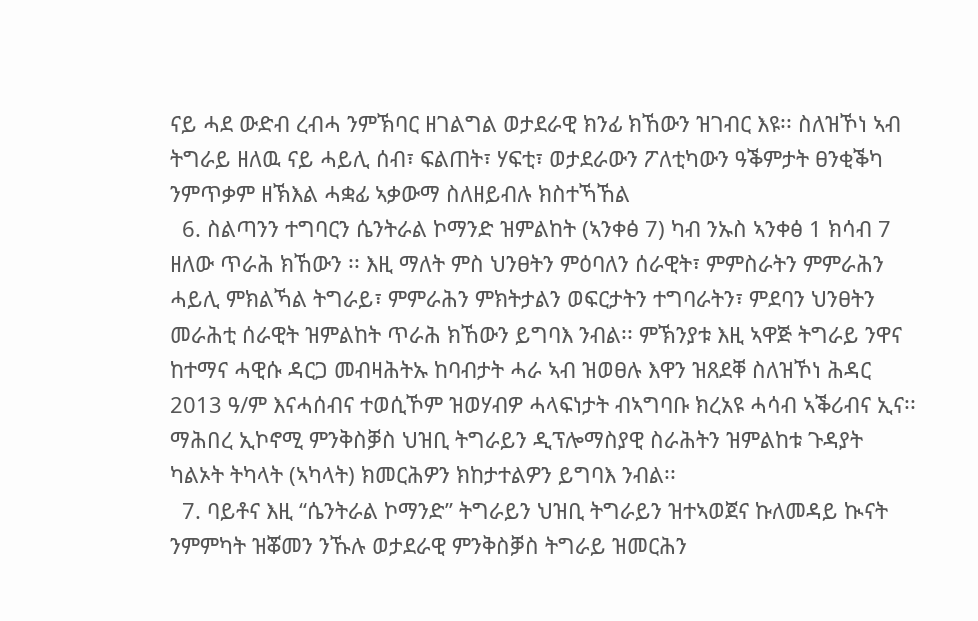ናይ ሓደ ውድብ ረብሓ ንምኽባር ዘገልግል ወታደራዊ ክንፊ ክኸውን ዝገብር እዩ፡፡ ስለዝኾነ ኣብ ትግራይ ዘለዉ ናይ ሓይሊ ሰብ፣ ፍልጠት፣ ሃፍቲ፣ ወታደራውን ፖለቲካውን ዓቕምታት ፀንቂቕካ ንምጥቃም ዘኽእል ሓቋፊ ኣቃውማ ስለዘይብሉ ክስተኻኸል
  6. ስልጣንን ተግባርን ሴንትራል ኮማንድ ዝምልከት (ኣንቀፅ 7) ካብ ንኡስ ኣንቀፅ 1 ክሳብ 7 ዘለው ጥራሕ ክኸውን ፡፡ እዚ ማለት ምስ ህንፀትን ምዕባለን ሰራዊት፣ ምምስራትን ምምራሕን ሓይሊ ምክልኻል ትግራይ፣ ምምራሕን ምክትታልን ወፍርታትን ተግባራትን፣ ምደባን ህንፀትን መራሕቲ ሰራዊት ዝምልከት ጥራሕ ክኸውን ይግባእ ንብል፡፡ ምኽንያቱ እዚ ኣዋጅ ትግራይ ንዋና ከተማና ሓዊሱ ዳርጋ መብዛሕትኡ ከባብታት ሓራ ኣብ ዝወፀሉ እዋን ዝጸደቐ ስለዝኾነ ሕዳር 2013 ዓ/ም እናሓሰብና ተወሲኾም ዝወሃብዎ ሓላፍነታት ብኣግባቡ ክረአዩ ሓሳብ ኣቕሪብና ኢና፡፡ ማሕበረ ኢኮኖሚ ምንቅስቓስ ህዝቢ ትግራይን ዲፕሎማስያዊ ስራሕትን ዝምልከቱ ጉዳያት ካልኦት ትካላት (ኣካላት) ክመርሕዎን ክከታተልዎን ይግባእ ንብል፡፡
  7. ባይቶና እዚ “ሴንትራል ኮማንድ” ትግራይን ህዝቢ ትግራይን ዝተኣወጀና ኩለመዳይ ኲናት ንምምካት ዝቖመን ንኹሉ ወታደራዊ ምንቅስቓስ ትግራይ ዝመርሕን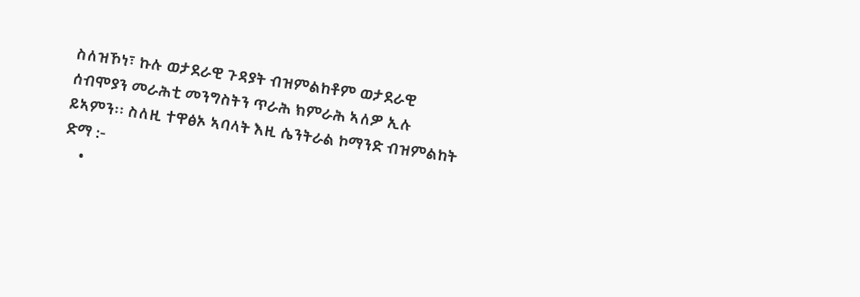ስለዝኾነ፣ ኩሉ ወታደራዊ ጉዳያት ብዝምልከቶም ወታደራዊ ሰብሞያን መራሕቲ መንግስትን ጥራሕ ክምራሕ ኣለዎ ኢሉ ይኣምን፡፡ ስለዚ ተዋፅኦ ኣባላት እዚ ሴንትራል ኮማንድ ብዝምልከት ድማ :-
    •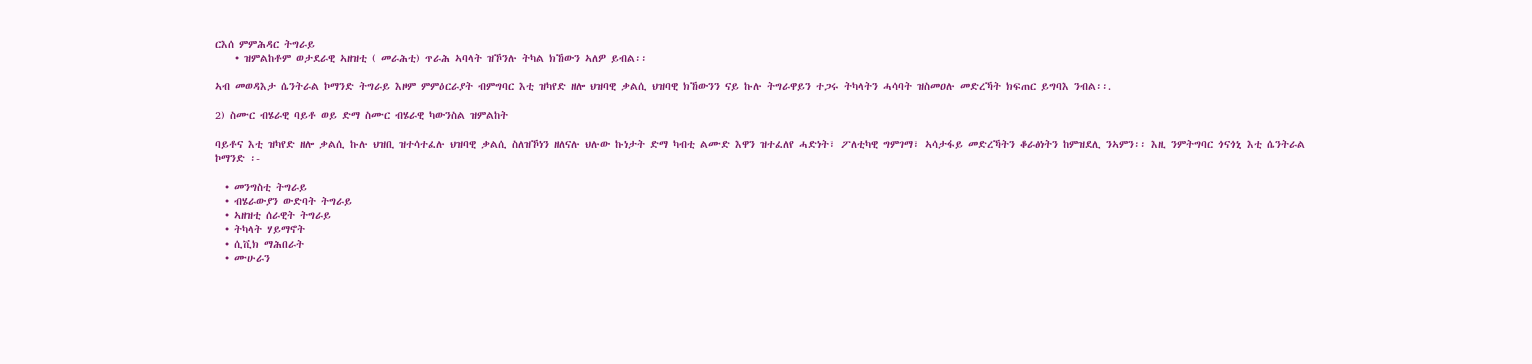ርእሰ ምምሕዳር ትግራይ
    • ዝምልከቶም ወታደራዊ ኣዘዝቲ ( መራሕቲ) ጥራሕ ኣባላት ዝኾንሉ ትካል ክኸውን ኣለዎ ይብል፡፡

ኣብ መወዳእታ ሴንትራል ኮማንድ ትግራይ እዞም ምምዕርራያት ብምግባር እቲ ዝካየድ ዘሎ ህዝባዊ ቃልሲ ህዝባዊ ክኸውንን ናይ ኩሉ ትግራዋይን ተጋሩ ትካላትን ሓሳባት ዝስመዐሉ መድረኻት ክፍጠር ይግባእ ንብል፡፡.

2) ስሙር ብሄራዊ ባይቶ ወይ ድማ ስሙር ብሄራዊ ካውንስል ዝምልከት

ባይቶና እቲ ዝካየድ ዘሎ ቃልሲ ኩሉ ህዝቢ ዝተሳተፈሉ ህዝባዊ ቃልሲ ስለዝኾነን ዘለናሉ ህሉው ኩነታት ድማ ካብቲ ልሙድ እዋን ዝተፈለየ ሓድነት፣ ፖለቲካዊ ግምገማ፣ ኣሳታፋይ መድረኻትን ቆራፅነትን ከምዝደሊ ንኣምን፡፡ እዚ ንምትግባር ጎናጎኒ እቲ ሴንትራል ኮማንድ ፡-

  • መንግስቲ ትግራይ
  • ብሄራውያን ውድባት ትግራይ
  • ኣዘዝቲ ሰራዊት ትግራይ
  • ትካላት ሃይማኖት
  • ሲቪክ ማሕበራት
  • ሙሁራን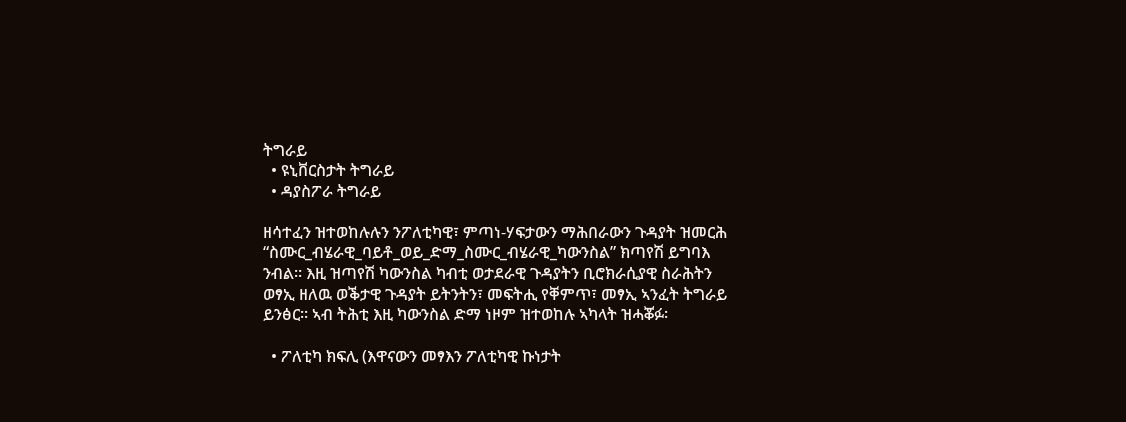ትግራይ
  • ዩኒቨርስታት ትግራይ
  • ዳያስፖራ ትግራይ

ዘሳተፈን ዝተወከሉሉን ንፖለቲካዊ፣ ምጣነ-ሃፍታውን ማሕበራውን ጉዳያት ዝመርሕ “ስሙር_ብሄራዊ_ባይቶ_ወይ_ድማ_ስሙር_ብሄራዊ_ካውንስል” ክጣየሽ ይግባእ ንብል፡፡ እዚ ዝጣየሽ ካውንስል ካብቲ ወታደራዊ ጉዳያትን ቢሮክራሲያዊ ስራሕትን ወፃኢ ዘለዉ ወቕታዊ ጉዳያት ይትንትን፣ መፍትሒ የቐምጥ፣ መፃኢ ኣንፈት ትግራይ ይንፅር፡፡ ኣብ ትሕቲ እዚ ካውንስል ድማ ነዞም ዝተወከሉ ኣካላት ዝሓቖፉ፡

  • ፖለቲካ ክፍሊ (እዋናውን መፃእን ፖለቲካዊ ኩነታት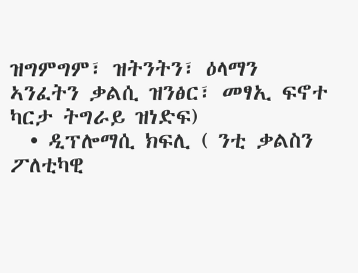ዝግምግም፣ ዝትንትን፣ ዕላማን ኣንፈትን ቃልሲ ዝንፅር፣ መፃኢ ፍኖተ ካርታ ትግራይ ዝነድፍ)
  • ዲፕሎማሲ ክፍሊ ( ንቲ ቃልስን ፖለቲካዊ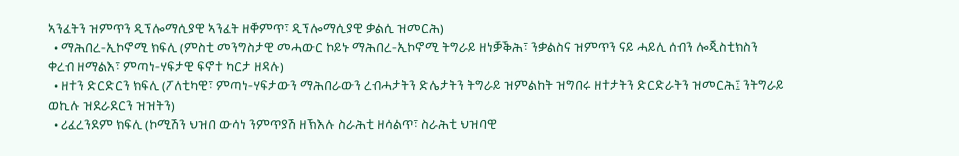ኣንፈትን ዝምጥን ዲፕሎማሲያዊ ኣንፈት ዘቐምጥ፣ ዲፕሎማሲያዊ ቃልሲ ዝመርሕ)
  • ማሕበረ-ኢኮኖሚ ክፍሊ (ምስቲ መንግስታዊ መሓውር ኮይኑ ማሕበረ-ኢኮኖሚ ትግራይ ዘነቓቕሕ፣ ንቃልስና ዝምጥን ናይ ሓይሊ ሰብን ሎጂስቲክስን ቀረብ ዘማልእ፣ ምጣነ-ሃፍታዊ ፍኖተ ካርታ ዘዳሉ)
  • ዘተን ድርድርን ክፍሊ (ፖለቲካዊ፣ ምጣነ-ሃፍታውን ማሕበራውን ረብሓታትን ድሌታትን ትግራይ ዝምልከት ዝግበሩ ዘተታትን ድርድራትን ዝመርሕ፤ ንትግራይ ወኪሉ ዝደራደርን ዝዝትን)
  • ሪፈረንደም ክፍሊ (ኮሚሽን ህዝበ ውሳነ ንምጥያሽ ዘኽእሉ ስራሕቲ ዘሳልጥ፣ ስራሕቲ ህዝባዊ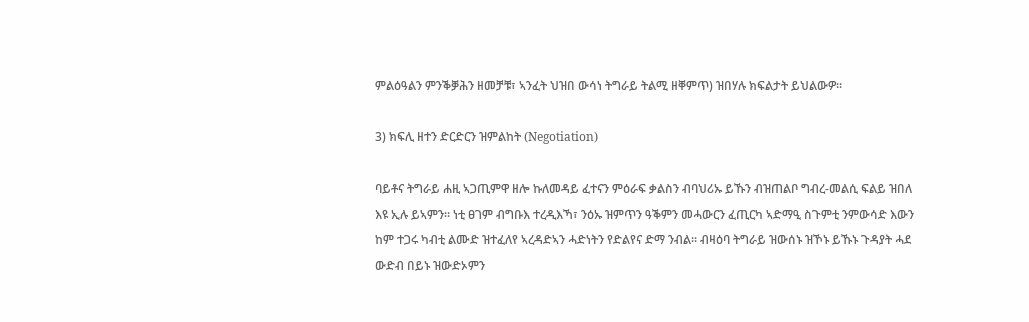ምልዕዓልን ምንቕቓሕን ዘመቻቹ፣ ኣንፈት ህዝበ ውሳነ ትግራይ ትልሚ ዘቐምጥ) ዝበሃሉ ክፍልታት ይህልውዎ፡፡

3) ክፍሊ ዘተን ድርድርን ዝምልከት (Negotiation)

ባይቶና ትግራይ ሐዚ ኣጋጢምዋ ዘሎ ኩለመዳይ ፈተናን ምዕራፍ ቃልስን ብባህሪኡ ይኹን ብዝጠልቦ ግብረ-መልሲ ፍልይ ዝበለ እዩ ኢሉ ይኣምን፡፡ ነቲ ፀገም ብግቡእ ተረዲእኻ፣ ንዕኡ ዝምጥን ዓቕምን መሓውርን ፈጢርካ ኣድማዒ ስጉምቲ ንምውሳድ እውን ከም ተጋሩ ካብቲ ልሙድ ዝተፈለየ ኣረዳድኣን ሓድነትን የድልየና ድማ ንብል፡፡ ብዛዕባ ትግራይ ዝውሰኑ ዝኾኑ ይኹኑ ጉዳያት ሓደ ውድብ በይኑ ዝውድኦምን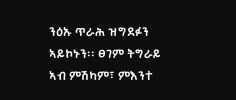ንዕኡ ጥራሕ ዝግደፉን ኣይኮኑን፡፡ ፀገም ትግራይ ኣብ ምሽካም፣ ምእንተ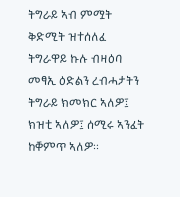ትግራይ ኣብ ምሟት ቅድሚት ዝተሰለፈ ትግራዋይ ኩሉ ብዛዕባ መፃኢ ዕድልን ረብሓታትን ትግራይ ክመክር ኣለዎ፤ ክዝቲ ኣለዎ፤ ሰሚሩ ኣንፈት ከቐምጥ ኣለዎ፡፡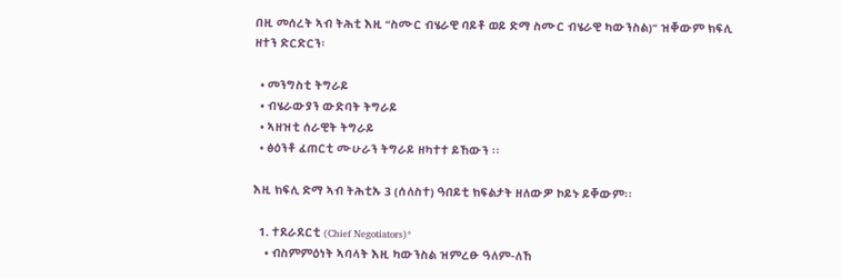በዚ መሰረት ኣብ ትሕቲ እዚ ”ስሙር ብሄራዊ ባይቶ ወይ ድማ ስሙር ብሄራዊ ካውንስል)” ዝቐውም ክፍሊ ዘተን ድርድርን፡

  • መንግስቲ ትግራይ
  • ብሄራውያን ውድባት ትግራይ
  • ኣዘዝቲ ሰራዊት ትግራይ
  • ፅዕንቶ ፈጠርቲ ሙሁራን ትግራይ ዘካተተ ይኸውን ፡፡

እዚ ክፍሊ ድማ ኣብ ትሕቲኡ 3 (ሰለስተ) ዓበይቲ ክፍልታት ዘለውዎ ኮይኑ ይቐውም፡፡

  1. ተደራደርቲ (Chief Negotiators)*
    • ብስምምዕነት ኣባላት እዚ ካውንስል ዝምረፁ ዓለም-ለኸ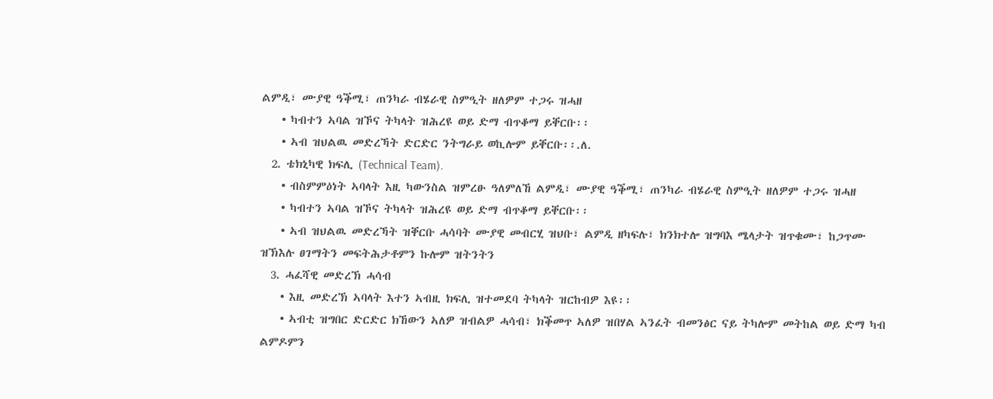ልምዲ፣ ሙያዊ ዓቕሚ፣ ጠንካራ ብሄራዊ ስምዒት ዘለዎም ተጋሩ ዝሓዘ
    • ካብተን ኣባል ዝኾና ትካላት ዝሕረዩ ወይ ድማ ብጥቆማ ይቐርቡ፡፡
    • ኣብ ዝህልዉ መድረኻት ድርድር ንትግራይ ወኪሎም ይቐርቡ፡፡.ለ.
  2. ቴክኒካዊ ክፍሊ (Technical Team).
    • ብስምምዕነት ኣባላት እዚ ካውንስል ዝምረፁ ዓለምለኸ ልምዲ፣ ሙያዊ ዓቕሚ፣ ጠንካራ ብሄራዊ ስምዒት ዘለዎም ተጋሩ ዝሓዘ
    • ካብተን ኣባል ዝኾና ትካላት ዝሕረዩ ወይ ድማ ብጥቆማ ይቐርቡ፡፡
    • ኣብ ዝህልዉ መድረኻት ዝቐርቡ ሓሳባት ሙያዊ መብርሂ ዝህቡ፣ ልምዲ ዘካፍሉ፣ ክንክተሎ ዝግባእ ሜላታት ዝጥቁሙ፣ ከጋጥሙ ዝኽእሉ ፀገማትን መፍትሕታቶምን ኩሎም ዝትንትን
  3. ሓፈሻዊ መድረኽ ሓሳብ
    • እዚ መድረኽ ኣባላት እተን ኣብዚ ክፍሊ ዝተመደባ ትካላት ዝርከብዎ እዩ፡፡
    • ኣብቲ ዝግበር ድርድር ክኸውን ኣለዎ ዝብልዎ ሓሳብ፣ ክቕመጥ ኣለዎ ዝበሃል ኣንፈት ብመንፅር ናይ ትካሎም መትከል ወይ ድማ ካብ ልምዶምን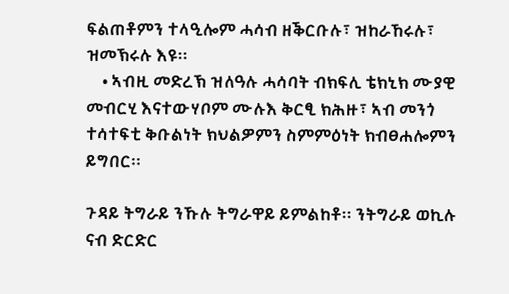ፍልጠቶምን ተላዒሎም ሓሳብ ዘቕርቡሉ፣ ዝከራኸሩሉ፣ ዝመኽሩሉ እዩ፡፡
    • ኣብዚ መድረኽ ዝለዓሉ ሓሳባት ብክፍሊ ቴክኒክ ሙያዊ መብርሂ እናተውሃቦም ሙሉእ ቅርፂ ክሕዙ፣ ኣብ መንጎ ተሳተፍቲ ቅቡልነት ክህልዎምን ስምምዕነት ክብፀሐሎምን ይግበር፡፡

ጉዳይ ትግራይ ንኹሉ ትግራዋይ ይምልከቶ፡፡ ንትግራይ ወኪሉ ናብ ድርድር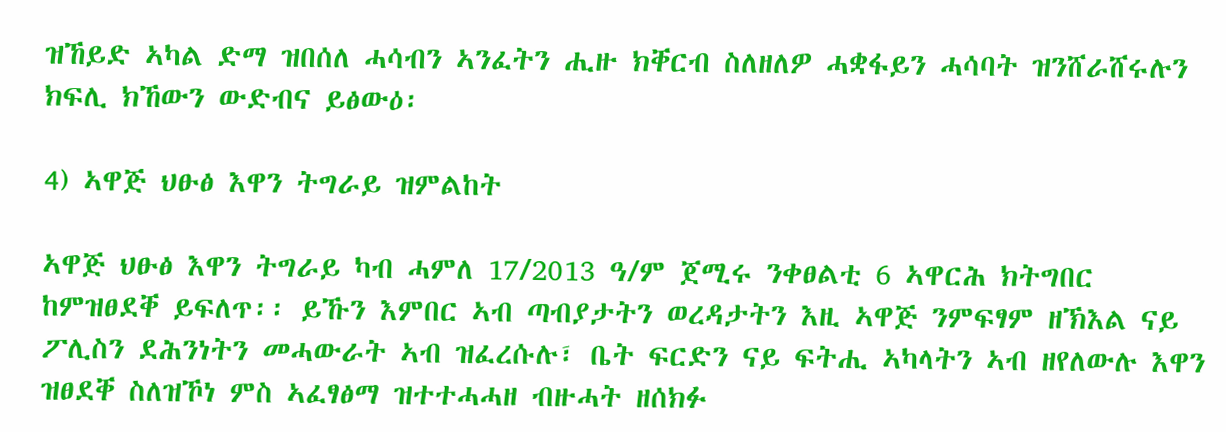ዝኸይድ ኣካል ድማ ዝበሰለ ሓሳብን ኣንፈትን ሒዙ ክቐርብ ስለዘለዎ ሓቋፋይን ሓሳባት ዝንሸራሸሩሉን ክፍሊ ክኸውን ውድብና ይፅውዕ፡

4) ኣዋጅ ህፁፅ እዋን ትግራይ ዝምልከት

ኣዋጅ ህፁፅ እዋን ትግራይ ካብ ሓምለ 17/2013 ዓ/ም ጀሚሩ ንቀፀልቲ 6 ኣዋርሕ ክትግበር ከምዝፀደቐ ይፍለጥ፡፡ ይኹን እምበር ኣብ ጣብያታትን ወረዳታትን እዚ ኣዋጅ ንምፍፃም ዘኽእል ናይ ፖሊስን ደሕንነትን መሓውራት ኣብ ዝፈረሱሉ፣ ቤት ፍርድን ናይ ፍትሒ ኣካላትን ኣብ ዘየለውሉ እዋን ዝፀደቐ ስለዝኾነ ምስ ኣፈፃፅማ ዝተተሓሓዘ ብዙሓት ዘሰክፉ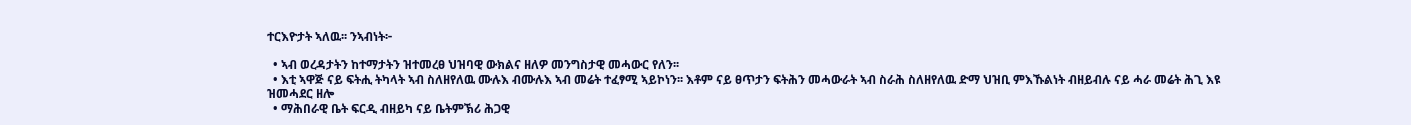ተርእዮታት ኣለዉ፡፡ ንኣብነት፦

  • ኣብ ወረዳታትን ከተማታትን ዝተመረፀ ህዝባዊ ውክልና ዘለዎ መንግስታዊ መሓውር የለን፡፡
  • እቲ ኣዋጅ ናይ ፍትሒ ትካላት ኣብ ስለዘየለዉ ሙሉእ ብሙሉእ ኣብ መሬት ተፈፃሚ ኣይኮነን፡፡ እቶም ናይ ፀጥታን ፍትሕን መሓውራት ኣብ ስራሕ ስለዘየለዉ ድማ ህዝቢ ምእኹልነት ብዘይብሉ ናይ ሓራ መሬት ሕጊ እዩ ዝመሓደር ዘሎ
  • ማሕበራዊ ቤት ፍርዲ ብዘይካ ናይ ቤትምኽሪ ሕጋዊ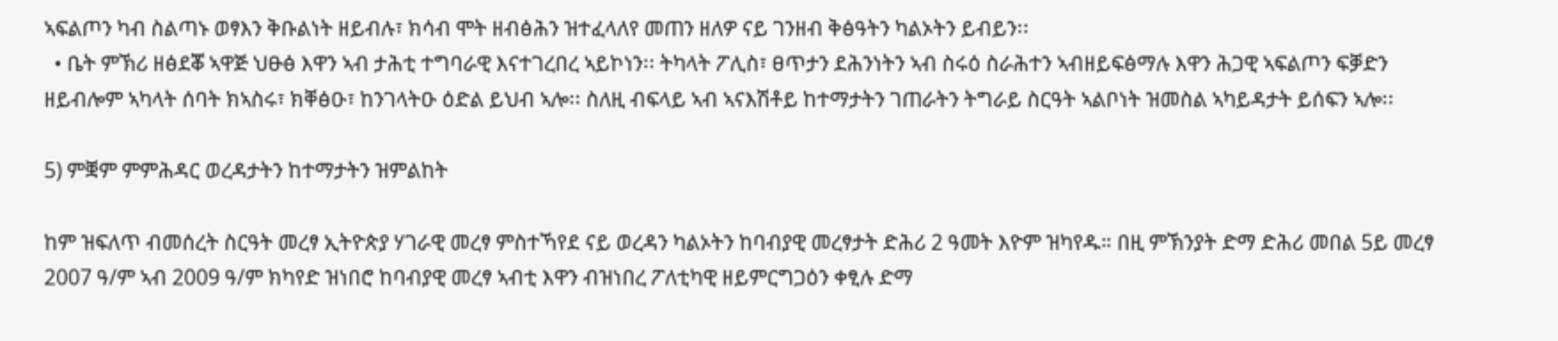ኣፍልጦን ካብ ስልጣኑ ወፃእን ቅቡልነት ዘይብሉ፣ ክሳብ ሞት ዘብፅሕን ዝተፈላለየ መጠን ዘለዎ ናይ ገንዘብ ቅፅዓትን ካልኦትን ይብይን፡፡
  • ቤት ምኽሪ ዘፅደቖ ኣዋጅ ህፁፅ እዋን ኣብ ታሕቲ ተግባራዊ እናተገረበረ ኣይኮነን፡፡ ትካላት ፖሊስ፣ ፀጥታን ደሕንነትን ኣብ ስሩዕ ስራሕተን ኣብዘይፍፅማሉ እዋን ሕጋዊ ኣፍልጦን ፍቓድን ዘይብሎም ኣካላት ሰባት ክኣስሩ፣ ክቐፅዑ፣ ከንገላትዑ ዕድል ይህብ ኣሎ፡፡ ስለዚ ብፍላይ ኣብ ኣናእሽቶይ ከተማታትን ገጠራትን ትግራይ ስርዓት ኣልቦነት ዝመስል ኣካይዳታት ይሰፍን ኣሎ፡፡

5) ምቛም ምምሕዳር ወረዳታትን ከተማታትን ዝምልከት

ከም ዝፍለጥ ብመሰረት ስርዓት መረፃ ኢትዮጵያ ሃገራዊ መረፃ ምስተኻየደ ናይ ወረዳን ካልኦትን ከባብያዊ መረፃታት ድሕሪ 2 ዓመት እዮም ዝካየዱ። በዚ ምኽንያት ድማ ድሕሪ መበል 5ይ መረፃ 2007 ዓ/ም ኣብ 2009 ዓ/ም ክካየድ ዝነበሮ ከባብያዊ መረፃ ኣብቲ እዋን ብዝነበረ ፖለቲካዊ ዘይምርግጋዕን ቀፂሉ ድማ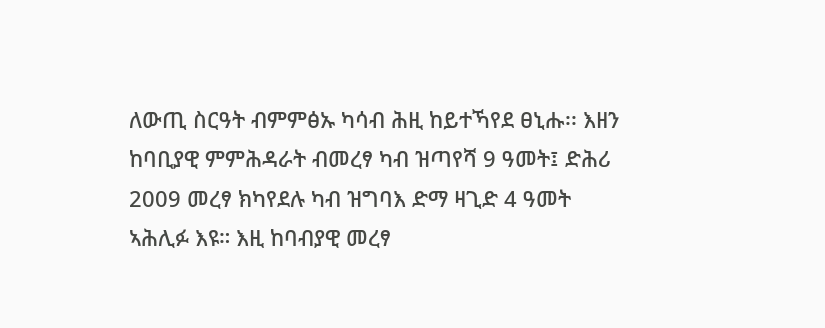ለውጢ ስርዓት ብምምፅኡ ካሳብ ሕዚ ከይተኻየደ ፀኒሑ፡፡ እዘን ከባቢያዊ ምምሕዳራት ብመረፃ ካብ ዝጣየሻ 9 ዓመት፤ ድሕሪ 2009 መረፃ ክካየደሉ ካብ ዝግባእ ድማ ዛጊድ 4 ዓመት ኣሕሊፉ እዩ። እዚ ከባብያዊ መረፃ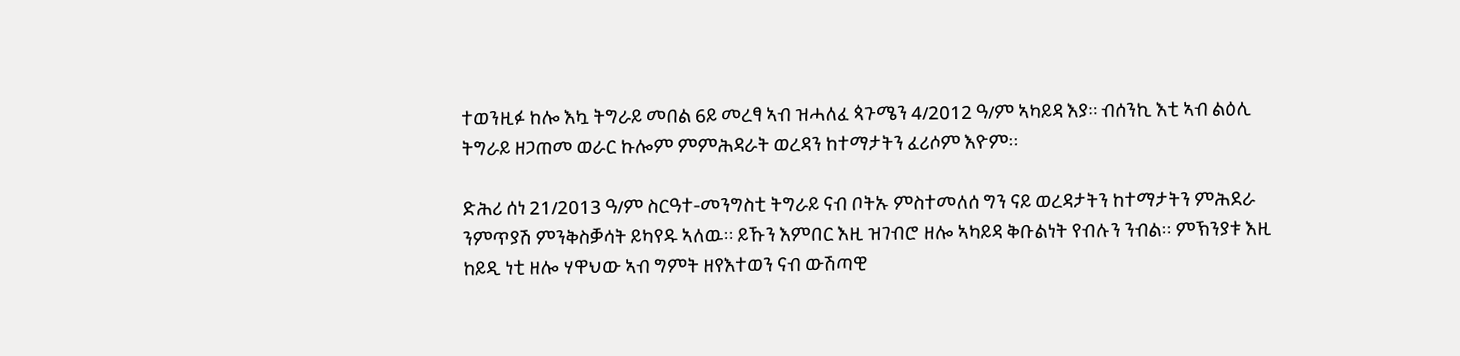ተወንዚፉ ከሎ እኳ ትግራይ መበል 6ይ መረፃ ኣብ ዝሓለፈ ጳጉሜን 4/2012 ዓ/ም ኣካይዳ እያ። ብሰንኪ እቲ ኣብ ልዕሊ ትግራይ ዘጋጠመ ወራር ኩሎም ምምሕዳራት ወረዳን ከተማታትን ፈሪሶም እዮም፡፡

ድሕሪ ሰነ 21/2013 ዓ/ም ስርዓተ-መንግስቲ ትግራይ ናብ ቦትኡ ምስተመለሰ ግን ናይ ወረዳታትን ከተማታትን ምሕደራ ንምጥያሽ ምንቅስቓሳት ይካየዱ ኣለዉ፡፡ ይኹን እምበር እዚ ዝገብሮ ዘሎ ኣካይዳ ቅቡልነት የብሉን ንብል፡፡ ምኽንያቱ እዚ ከይዲ ነቲ ዘሎ ሃዋህው ኣብ ግምት ዘየእተወን ናብ ውሽጣዊ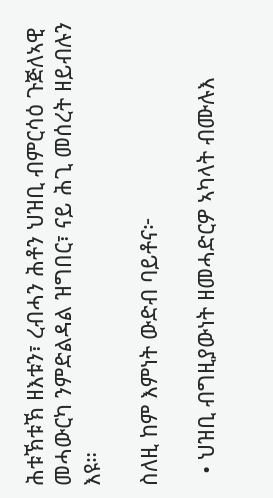ሕቱኽቱኽ ዘእቱን፣ ረብሓን ሕቶን ህዝቢ ብምርሳዕ ጉጅለኣዊ መሓውርካ ንምድልዳል ዝግበር፣ ናይ ሕጊ መሰረት ዘይብሉን እዩ።

ስለዚ ከም እምነት ውድብ ባይቶና፦

  • ህዝቢ ብግዚያውነት ዘመሓድርዎ ኣካላት ብሙሉእ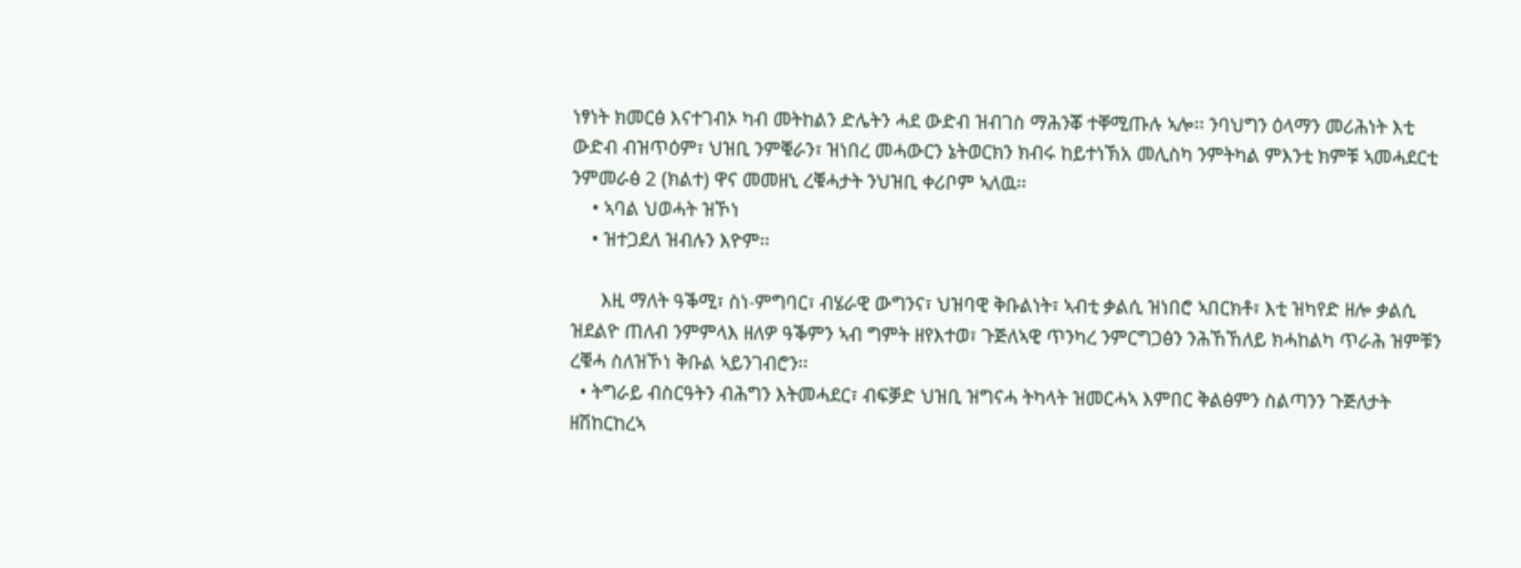ነፃነት ክመርፅ እናተገብኦ ካብ መትከልን ድሌትን ሓደ ውድብ ዝብገስ ማሕንቖ ተቐሚጡሉ ኣሎ፡፡ ንባህግን ዕላማን መሪሕነት እቲ ውድብ ብዝጥዕም፣ ህዝቢ ንምቑራን፣ ዝነበረ መሓውርን ኔትወርክን ክብሩ ከይተነኽአ መሊስካ ንምትካል ምእንቲ ክምቹ ኣመሓደርቲ ንምመራፅ 2 (ክልተ) ዋና መመዘኒ ረቑሓታት ንህዝቢ ቀሪቦም ኣለዉ፡፡
    • ኣባል ህወሓት ዝኾነ
    • ዝተጋደለ ዝብሉን እዮም፡፡

      እዚ ማለት ዓቕሚ፣ ስነ-ምግባር፣ ብሄራዊ ውግንና፣ ህዝባዊ ቅቡልነት፣ ኣብቲ ቃልሲ ዝነበሮ ኣበርክቶ፣ እቲ ዝካየድ ዘሎ ቃልሲ ዝደልዮ ጠለብ ንምምላእ ዘለዎ ዓቕምን ኣብ ግምት ዘየእተወ፣ ጉጅለኣዊ ጥንካረ ንምርግጋፅን ንሕኸኸለይ ክሓከልካ ጥራሕ ዝምቹን ረቑሓ ስለዝኾነ ቅቡል ኣይንገብሮን፡፡
  • ትግራይ ብስርዓትን ብሕግን እትመሓደር፣ ብፍቓድ ህዝቢ ዝግናሓ ትካላት ዝመርሓኣ እምበር ቅልፅምን ስልጣንን ጉጅለታት ዘሽከርከረኣ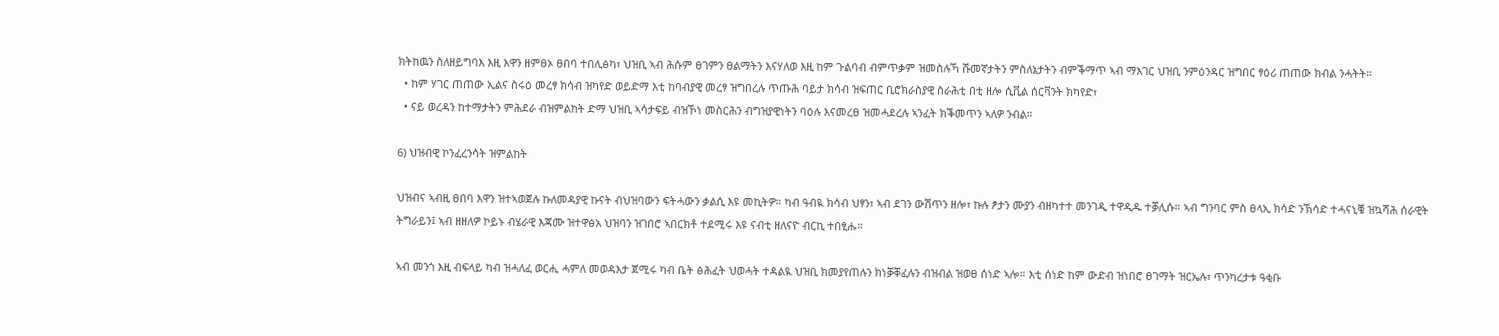ክትከዉን ስለዘይግባእ እዚ እዋን ዘምፀኦ ፀበባ ተበሊፅካ፣ ህዝቢ ኣብ ሕሱም ፀገምን ፀልማትን እናሃለወ እዚ ከም ጉልባብ ብምጥቃም ዝመስሉኻ ሹመኛታትን ምስለኔታትን ብምቕማጥ ኣብ ማእገር ህዝቢ ንምዕንዳር ዝግበር ፃዕሪ ጠጠው ክብል ንሓትት።
  • ከም ሃገር ጠጠው ኢልና ስሩዕ መረፃ ክሳብ ዝካየድ ወይድማ እቲ ከባብያዊ መረፃ ዝግበረሉ ጥጡሕ ባይታ ክሳብ ዝፍጠር ቢሮክራስያዊ ስራሕቲ በቲ ዘሎ ሲቪል ሰርቫንት ክካየድ፣
  • ናይ ወረዳን ከተማታትን ምሕደራ ብዝምልከት ድማ ህዝቢ ኣሳታፍይ ብዝኾነ መስርሕን ብግዝያዊነትን ባዕሉ እናመረፀ ዝመሓደረሉ ኣንፈት ክቕመጥን ኣለዎ ንብል።

6) ህዝብዊ ኮንፈረንሳት ዝምልከት

ህዝብና ኣብዚ ፀበባ እዋን ዝተኣወጀሉ ኩለመዳያዊ ኩናት ብህዝባውን ፍትሓውን ቃልሲ እዩ መኪትዎ። ካብ ዓብዪ ክሳብ ህፃን፣ ኣብ ደገን ውሽጥን ዘሎ፣ ኩሉ ፆታን ሙያን ብዘካተተ መንገዲ ተዋዲዱ ተቓሊሱ። ኣብ ግንባር ምስ ፀላኢ ክሳድ ንኽሳድ ተሓናኒቑ ዝኳሻሕ ሰራዊት ትግራይን፤ ኣብ ዘዘለዎ ኮይኑ ብሄራዊ እጃሙ ዝተዋፅአ ህዝባን ዝገበሮ ኣበርክቶ ተደሚሩ እዩ ናብቲ ዘለናዮ ብርኪ ተበፂሑ።

ኣብ መንጎ እዚ ብፍላይ ካብ ዝሓለፈ ወርሒ ሓምለ መወዳእታ ጀሚሩ ካብ ቤት ፅሕፈት ህወሓት ተዳልዪ ህዝቢ ክመያየጠሉን ክነቓቐፈሉን ብዝብል ዝወፀ ሰነድ ኣሎ። እቲ ሰነድ ከም ውድብ ዝነበሮ ፀገማት ዝርኤሉ፣ ጥንካረታቱ ዓቂቡ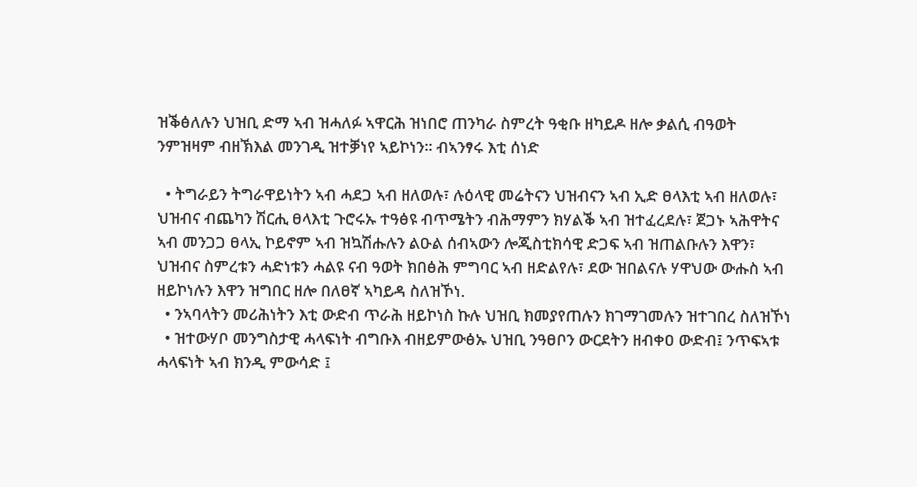ዝቕፅለሉን ህዝቢ ድማ ኣብ ዝሓለፉ ኣዋርሕ ዝነበሮ ጠንካራ ስምረት ዓቂቡ ዘካይዶ ዘሎ ቃልሲ ብዓወት ንምዝዛም ብዘኽእል መንገዲ ዝተቓነየ ኣይኮነን። ብኣንፃሩ እቲ ሰነድ

  • ትግራይን ትግራዋይነትን ኣብ ሓደጋ ኣብ ዘለወሉ፣ ሉዕላዊ መሬትናን ህዝብናን ኣብ ኢድ ፀላእቲ ኣብ ዘለወሉ፣ ህዝብና ብጨካን ሽርሒ ፀላእቲ ጉሮሩኡ ተዓፅዩ ብጥሜትን ብሕማምን ክሃልቕ ኣብ ዝተፈረደሉ፣ ጀጋኑ ኣሕዋትና ኣብ መንጋጋ ፀላኢ ኮይኖም ኣብ ዝኳሽሑሉን ልዑል ሰብኣውን ሎጂስቲክሳዊ ድጋፍ ኣብ ዝጠልቡሉን እዋን፣ ህዝብና ስምረቱን ሓድነቱን ሓልዩ ናብ ዓወት ክበፅሕ ምግባር ኣብ ዘድልየሉ፣ ደው ዝበልናሉ ሃዋህው ውሑስ ኣብ ዘይኮነሉን እዋን ዝግበር ዘሎ በለፀኛ ኣካይዳ ስለዝኾነ.
  • ንኣባላትን መሪሕነትን እቲ ውድብ ጥራሕ ዘይኮነስ ኩሉ ህዝቢ ክመያየጠሉን ክገማገመሉን ዝተገበረ ስለዝኾነ
  • ዝተውሃቦ መንግስታዊ ሓላፍነት ብግቡእ ብዘይምውፅኡ ህዝቢ ንዓፀቦን ውርደትን ዘብቀዐ ውድብ፤ ንጥፍኣቱ ሓላፍነት ኣብ ክንዲ ምውሳድ ፤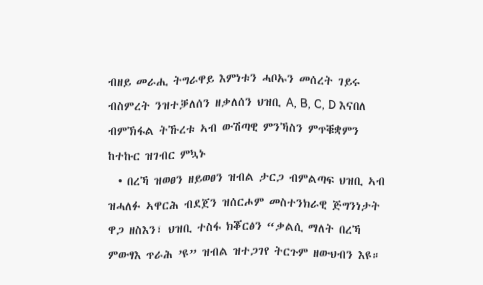ብዘይ መራሒ ትግራዋይ እምነቱን ሓቦኡን መሰረት ገይሩ ብስምረት ንዝተቓለሰን ዘቃለሰን ህዝቢ A, B, C, D እናበለ ብምኽፋል ትኹረቱ ኣብ ውሽጣዊ ምንኻስን ምጥቑቋምን ከተኩር ዝገብር ምኳኑ
  • በረኻ ዝወፀን ዘይወፀን ዝብል ታርጋ ብምልጣፍ ህዝቢ ኣብ ዝሓለፉ ኣዋርሕ ብደጀን ዝሰርሖም መስተንክራዊ ጅግንነታት ዋጋ ዘስእን፣ ህዝቢ ተስፋ ክቖርፅን “ቃልሲ ማለት በረኻ ምውፃእ ጥራሕ ’ዩ” ዝብል ዝተጋገየ ትርጉም ዘውህብን እዩ።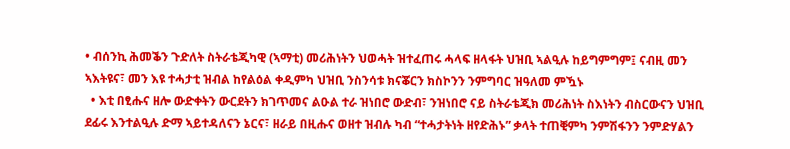• ብሰንኪ ሕመቕን ጉድለት ስትራቴጂካዊ (ኣማቲ) መሪሕነትን ህወሓት ዝተፈጠሩ ሓላፍ ዘላፋት ህዝቢ ኣልዒሉ ከይግምግም፤ ናብዚ መን ኣእትዩና፣ መን እዩ ተሓታቲ ዝብል ከየልዕል ቀዲምካ ህዝቢ ንስንሳቱ ክናቖርን ክስኮንን ንምግባር ዝዓለመ ምዃኑ
  • እቲ በፂሑና ዘሎ ውድቀትን ውርደትን ክገጥመና ልዑል ተራ ዝነበሮ ውድብ፣ ንዝነበሮ ናይ ስትራቴጂክ መሪሕነት ስእነትን ብስርውናን ህዝቢ ደፊሩ እንተልዒሉ ድማ ኣይተዳለናን ኔርና፣ ዘራይ በዚሑና ወዘተ ዝብሉ ካብ “ተሓታትነት ዘየድሕኑ” ቃላት ተጠቒምካ ንምሽፋንን ንምድሃልን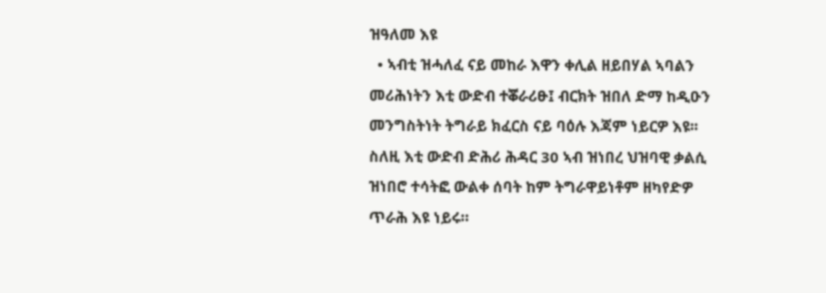ዝዓለመ እዩ
  • ኣብቲ ዝሓለፈ ናይ መከራ እዋን ቀሊል ዘይበሃል ኣባልን መሪሕነትን እቲ ውድብ ተቖራሪፁ፤ ብርክት ዝበለ ድማ ከዲዑን መንግስትነት ትግራይ ክፈርስ ናይ ባዕሉ እጃም ነይርዎ እዩ፡፡ ስለዚ እቲ ውድብ ድሕሪ ሕዳር 30 ኣብ ዝነበረ ህዝባዊ ቃልሲ ዝነበሮ ተሳትፎ ውልቀ ሰባት ከም ትግራዋይነቶም ዘካየድዎ ጥራሕ እዩ ነይሩ።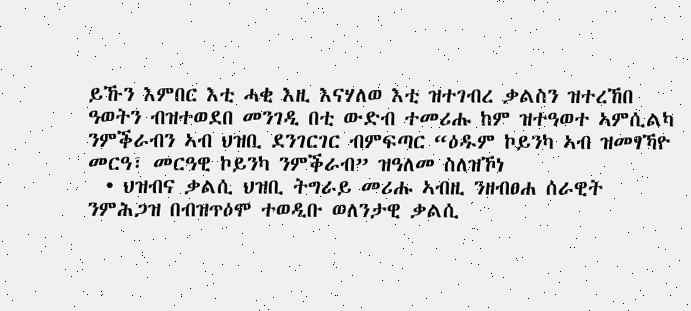ይኹን እምበር እቲ ሓቂ እዚ እናሃለወ እቲ ዝተገብረ ቃልስን ዝተረኸበ ዓወትን ብዝተወደበ መንገዲ በቲ ውድብ ተመሪሑ ከም ዝተዓወተ ኣምሲልካ ንምቕራብን ኣብ ህዝቢ ደንገርገር ብምፍጣር “ዕዱም ኮይንካ ኣብ ዝመፃኻዮ መርዓ፣ መርዓዊ ኮይንካ ንምቕራብ” ዝዓለመ ስለዝኾነ
  • ህዝብና ቃልሲ ህዝቢ ትግራይ መሪሑ ኣብዚ ንዘብፀሐ ሰራዊት ንምሕጋዝ በብዝጥዕሞ ተወዲቡ ወለንታዊ ቃልሲ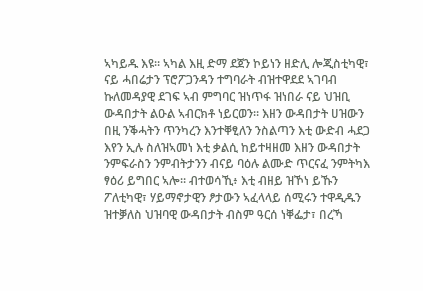ኣካይዱ እዩ። ኣካል እዚ ድማ ደጀን ኮይነን ዘድሊ ሎጂስቲካዊ፣ ናይ ሓበሬታን ፕሮፖጋንዳን ተግባራት ብዝተዋደደ ኣገባብ ኩለመዳያዊ ደገፍ ኣብ ምግባር ዝነጥፋ ዝነበራ ናይ ህዝቢ ውዳበታት ልዑል ኣብርክቶ ነይርወን። እዘን ውዳበታት ሀዝውን በዚ ንቕሓትን ጥንካረን እንተቐፂለን ንስልጣን እቲ ውድብ ሓደጋ እየን ኢሉ ስለዝኣመነ እቲ ቃልሲ ከይተዛዘመ እዘን ውዳበታት ንምፍራስን ንምብትታንን ብናይ ባዕሉ ልሙድ ጥርናፈ ንምትካእ ፃዕሪ ይግበር ኣሎ። ብተወሳኺ፥ እቲ ብዘይ ዝኾነ ይኹን ፖለቲካዊ፣ ሃይማኖታዊን ፆታውን ኣፈላላይ ሰሚሩን ተዋዲዱን ዝተቓለስ ህዝባዊ ውዳበታት ብስም ዓርሰ ነቐፌታ፣ በረኻ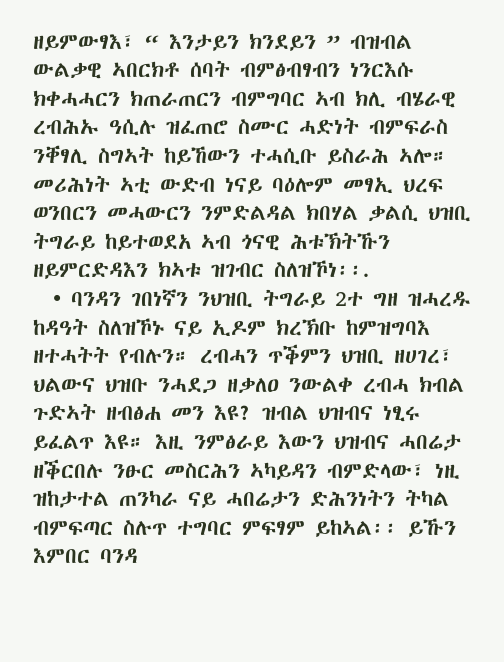ዘይምውፃእ፣ “ እንታይን ክንደይን ” ብዝብል ውልቃዊ ኣበርክቶ ሰባት ብምፅብፃብን ነንርእሱ ክቀሓሓርን ክጠራጠርን ብምግባር ኣብ ክሊ ብሄራዊ ረብሕኡ ዓሲሉ ዝፈጠሮ ስሙር ሓድነት ብምፍራስ ንቐፃሊ ስግኣት ከይኸውን ተሓሲቡ ይስራሕ ኣሎ። መሪሕነት ኣቲ ውድብ ነናይ ባዕሎም መፃኢ ህረፍ ወንበርን መሓውርን ንምድልዳል ክበሃል ቃልሲ ህዝቢ ትግራይ ከይተወደአ ኣብ ጎናዊ ሕቱኽትኹን ዘይምርድዳእን ክኣቱ ዝገብር ስለዝኾነ፡፡.
  • ባንዳን ገበነኛን ንህዝቢ ትግራይ 2ተ ግዘ ዝሓረዱ ከዳዓት ስለዝኾኑ ናይ ኢዶም ክረኽቡ ከምዝግባእ ዘተሓትት የብሉን። ረብሓን ጥቕምን ህዝቢ ዘሀገረ፣ ህልውና ህዝቡ ንሓደጋ ዘቃለዐ ንውልቀ ረብሓ ክብል ጉድኣት ዘብፅሐ መን እዩ? ዝብል ህዝብና ነፂሩ ይፈልጥ እዩ። እዚ ንምፅራይ እውን ህዝብና ሓበሬታ ዘቕርበሉ ንፁር መስርሕን ኣካይዳን ብምድላው፣ ነዚ ዝከታተል ጠንካራ ናይ ሓበሬታን ድሕንነትን ትካል ብምፍጣር ስሉጥ ተግባር ምፍፃም ይከኣል፡፡ ይኹን እምበር ባንዳ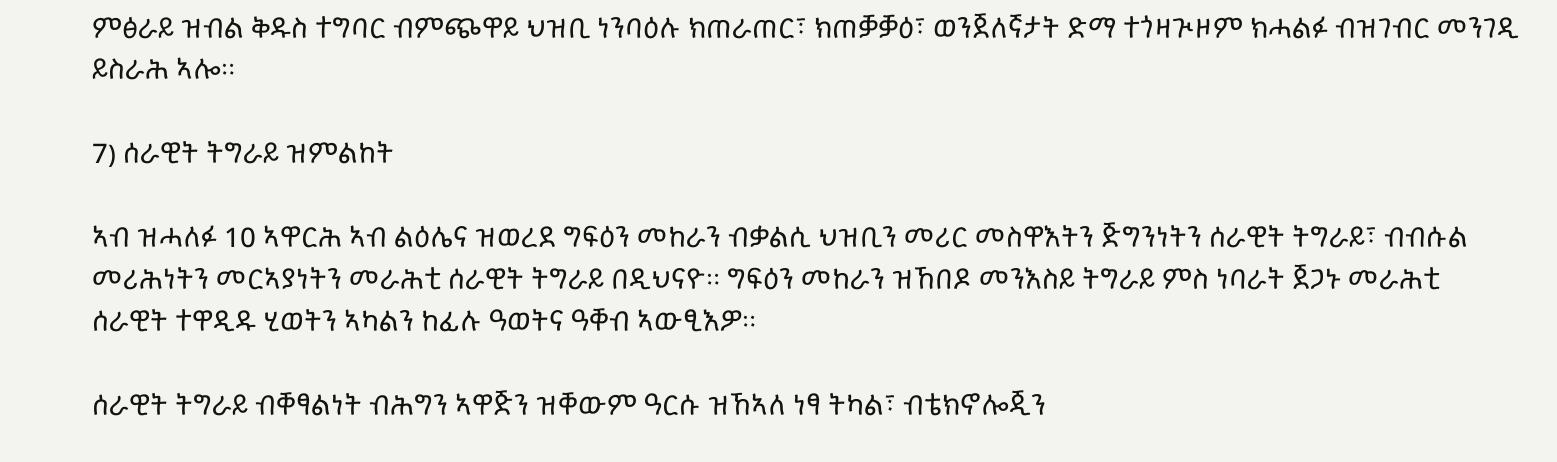ምፅራይ ዝብል ቅዱስ ተግባር ብምጭዋይ ህዝቢ ነንባዕሉ ክጠራጠር፣ ክጠቓቓዕ፣ ወንጀለኛታት ድማ ተጎዛጒዞም ክሓልፉ ብዝገብር መንገዲ ይስራሕ ኣሎ።

7) ሰራዊት ትግራይ ዝምልከት

ኣብ ዝሓለፉ 10 ኣዋርሕ ኣብ ልዕሌና ዝወረደ ግፍዕን መከራን ብቃልሲ ህዝቢን መሪር መስዋእትን ጅግንነትን ሰራዊት ትግራይ፣ ብብሱል መሪሕነትን መርኣያነትን መራሕቲ ሰራዊት ትግራይ በዲህናዮ። ግፍዕን መከራን ዝኸበዶ መንእስይ ትግራይ ምስ ነባራት ጀጋኑ መራሕቲ ሰራዊት ተዋዲዱ ሂወትን ኣካልን ከፊሉ ዓወትና ዓቐብ ኣውፂእዎ።

ሰራዊት ትግራይ ብቐፃልነት ብሕግን ኣዋጅን ዝቐውም ዓርሱ ዝኸኣለ ነፃ ትካል፣ ብቴክኖሎጂን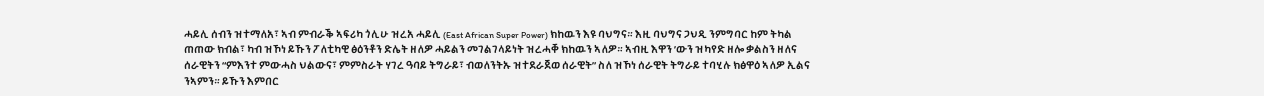ሓይሊ ሰብን ዝተማለአ፣ ኣብ ምብራቕ ኣፍሪካ ጎሊሁ ዝረአ ሓይሊ (East African Super Power) ክከዉን እዩ ባህግና። እዚ ባህግና ጋህዲ ንምግባር ከም ትካል ጠጠው ክብል፣ ካብ ዝኾነ ይኹን ፖለቲካዊ ፅዕንቶን ድሌት ዘለዎ ሓይልን መገልገላይነት ዝረሓቐ ክከዉን ኣለዎ። ኣብዚ እዋን ’ውን ዝካየድ ዘሎ ቃልስን ዘለና ሰራዊትን “ምእንተ ምውሓስ ህልውና፣ ምምስራት ሃገረ ዓባይ ትግራይ፣ ብወለንትኡ ዝተደራጀወ ሰራዊት” ስለ ዝኾነ ሰራዊት ትግራይ ተባሂሉ ክፅዋዕ ኣለዎ ኢልና ንኣምን። ይኹን እምበር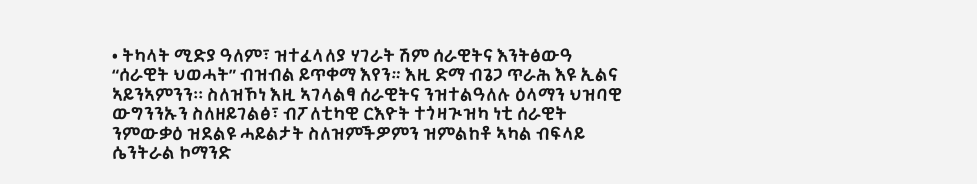• ትካላት ሚድያ ዓለም፣ ዝተፈላለያ ሃገራት ሽም ሰራዊትና እንትፅውዓ “ሰራዊት ህወሓት” ብዝብል ይጥቀማ እየን። እዚ ድማ ብጌጋ ጥራሕ እዩ ኢልና ኣይንኣምንን፡፡ ስለዝኾነ እዚ ኣገላልፃ ሰራዊትና ንዝተልዓለሉ ዕላማን ህዝባዊ ውግንንኡን ስለዘይገልፅ፣ ብፖለቲካዊ ርእዮት ተጎዛጒዝካ ነቲ ሰራዊት ንምውቃዕ ዝደልዩ ሓይልታት ስለዝምችዎምን ዝምልከቶ ኣካል ብፍላይ ሴንትራል ኮማንድ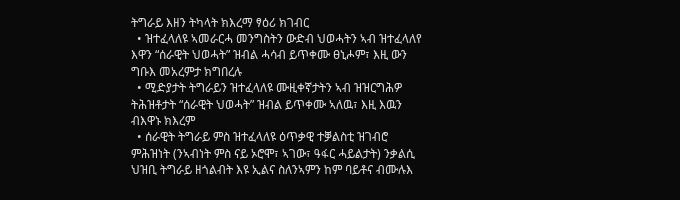ትግራይ እዘን ትካላት ክእረማ ፃዕሪ ክገብር
  • ዝተፈላለዩ ኣመራርሓ መንግስትን ውድብ ህወሓትን ኣብ ዝተፈላለየ እዋን “ሰራዊት ህወሓት” ዝብል ሓሳብ ይጥቀሙ ፀኒሖም፣ እዚ ውን ግቡእ መአረምታ ክግበረሉ
  • ሚድያታት ትግራይን ዝተፈላለዩ ሙዚቀኛታትን ኣብ ዝዝርግሕዎ ትሕዝቶታት “ሰራዊት ህወሓት” ዝብል ይጥቀሙ ኣለዉ፣ እዚ እዉን ብእዋኑ ክእረም
  • ሰራዊት ትግራይ ምስ ዝተፈላለዩ ዕጥቃዊ ተቓልስቲ ዝገብሮ ምሕዝነት (ንኣብነት ምስ ናይ ኦሮሞ፣ ኣገው፣ ዓፋር ሓይልታት) ንቃልሲ ህዝቢ ትግራይ ዘጎልብት እዩ ኢልና ስለንኣምን ከም ባይቶና ብሙሉእ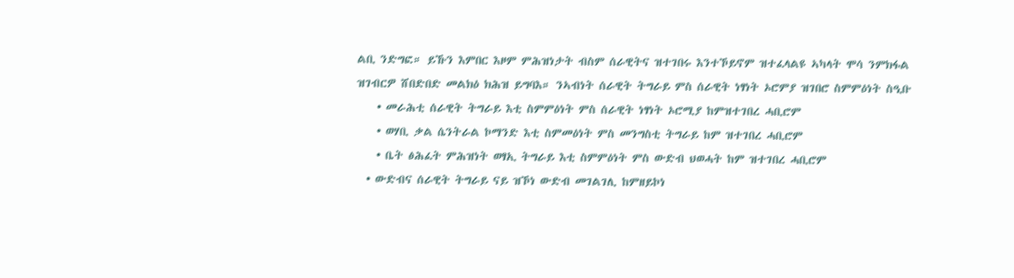ልቢ ንድግፎ። ይኹን እምበር እዞም ምሕዝነታት ብስም ሰራዊትና ዝተገበሩ እንተኾይኖም ዝተፈላልዩ ኣካላት ሞሳ ንምክፋል ዝገብርዎ ሸበድበድ መልክዕ ክሕዝ ይግባእ። ንኣብነት ሰራዊት ትግራይ ምስ ሰራዊት ነፃነት ኦሮምያ ዝገበሮ ስምምዕነት ስዒቡ
    • መራሕቲ ሰራዊት ትግራይ እቲ ስምምዕነት ምስ ሰራዊት ነፃነት ኦሮሚያ ከምዝተገበረ ሓቢሮም
    • ወሃቢ ቃል ሴንትራል ኮማንድ እቲ ስምመዕነት ምስ መንግስቲ ትግራይ ከም ዝተገበረ ሓቢሮም
    • ቤት ፅሕፈት ምሕዝነት ወፃኢ ትግራይ እቲ ስምምዕነት ምስ ውድብ ህወሓት ከም ዝተገበረ ሓቢሮም
  • ውድብና ሰራዊት ትግራይ ናይ ዝኾነ ውድብ መገልገሊ ከምዘይኮነ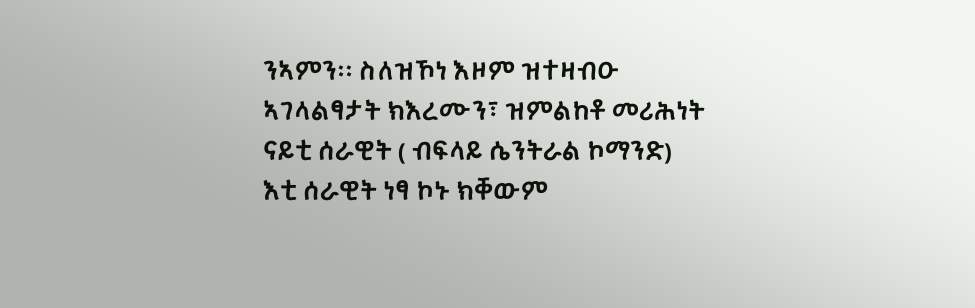ንኣምን፡፡ ስለዝኾነ እዞም ዝተዛብዑ ኣገላልፃታት ክእረሙን፣ ዝምልከቶ መሪሕነት ናይቲ ሰራዊት ( ብፍላይ ሴንትራል ኮማንድ) እቲ ሰራዊት ነፃ ኮኑ ክቐውም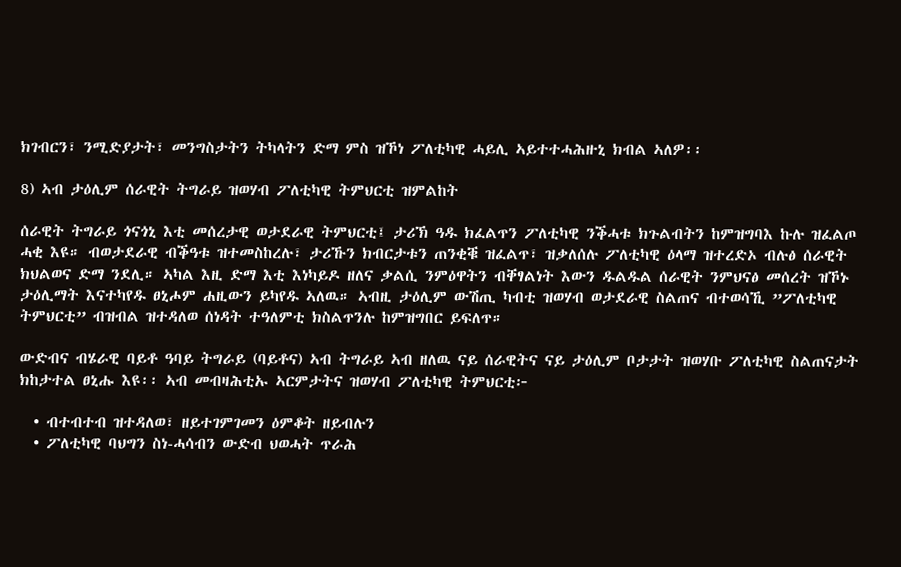ክገብርን፣ ንሚድያታት፣ መንግስታትን ትካላትን ድማ ምስ ዝኾነ ፖለቲካዊ ሓይሊ ኣይተተሓሕዙኒ ክብል ኣለዎ፡፡

8) ኣብ ታዕሊም ሰራዊት ትግራይ ዝወሃብ ፖለቲካዊ ትምህርቲ ዝምልከት

ሰራዊት ትግራይ ጎናጎኒ እቲ መሰረታዊ ወታደራዊ ትምህርቲ፤ ታሪኽ ዓዱ ክፈልጥን ፖለቲካዊ ንቕሓቱ ክጉልብትን ከምዝግባእ ኩሉ ዝፈልጦ ሓቂ እዩ። ብወታደራዊ ብቕዓቱ ዝተመስከረሉ፣ ታሪኹን ክብርታቱን ጠንቂቑ ዝፈልጥ፣ ዝቃለሰሉ ፖለቲካዊ ዕላማ ዝተረድኦ ብሉፅ ሰራዊት ክህልወና ድማ ንደሊ። ኣካል እዚ ድማ እቲ እነካይዶ ዘለና ቃልሲ ንምዕዋትን ብቐፃልነት እውን ዱልዱል ሰራዊት ንምህናፅ መሰረት ዝኾኑ ታዕሊማት እናተካየዱ ፀኒሖም ሐዚውን ይካየዱ ኣለዉ። ኣብዚ ታዕሊም ውሽጢ ካብቲ ዝወሃብ ወታደራዊ ስልጠና ብተወሳኺ ”ፖለቲካዊ ትምህርቲ” ብዝብል ዝተዳለወ ሰነዳት ተዓለምቲ ክስልጥንሉ ከምዝግበር ይፍለጥ።

ውድብና ብሄራዊ ባይቶ ዓባይ ትግራይ (ባይቶና) ኣብ ትግራይ ኣብ ዘለዉ ናይ ሰራዊትና ናይ ታዕሊም ቦታታት ዝወሃቡ ፖለቲካዊ ስልጠናታት ክከታተል ፀኒሑ እዩ፡፡ ኣብ መብዛሕቲኡ ኣርምታትና ዝወሃብ ፖለቲካዊ ትምህርቲ፦

  • ብተብተብ ዝተዳለወ፣ ዘይተገምገመን ዕምቆት ዘይብሉን
  • ፖለቲካዊ ባህግን ስነ-ሓሳብን ውድብ ህወሓት ጥራሕ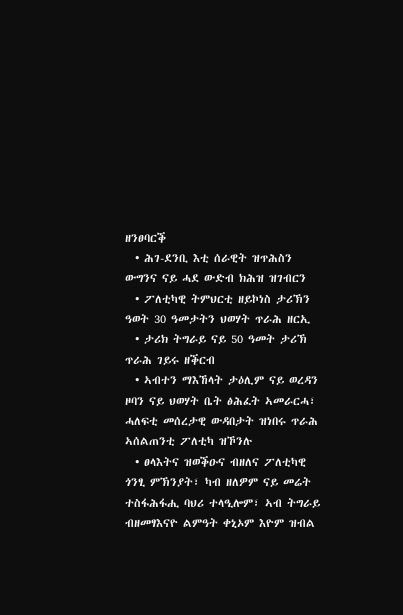ዘንፀባርቕ
  • ሕገ-ደንቢ እቲ ሰራዊት ዝጥሕስን ውግንና ናይ ሓደ ውድብ ክሕዝ ዝገብርን
  • ፖለቲካዊ ትምህርቲ ዘይኮነስ ታሪኽን ዓወት 30 ዓመታትን ህወሃት ጥራሕ ዘርኢ
  • ታሪክ ትግራይ ናይ 50 ዓመት ታሪኽ ጥራሕ ገይሩ ዘቕርብ
  • ኣብተን ማእኸላት ታዕሊም ናይ ወረዳን ዞባን ናይ ህወሃት ቤት ፅሕፈት ኣመራርሓ፣ ሓለፍቲ መሰረታዊ ውዳበታት ዝነበሩ ጥራሕ ኣሰልጠንቲ ፖለቲካ ዝኾንሉ
  • ፀላእትና ዝወቕዑና ብዘለና ፖለቲካዊ ጎንፂ ምኽንያት፣ ካብ ዘለዎም ናይ መሬት ተስፋሕፋሒ ባህሪ ተላዒሎም፣ ኣብ ትግራይ ብዘመፃእናዮ ልምዓት ቀኒኦም እዮም ዝብል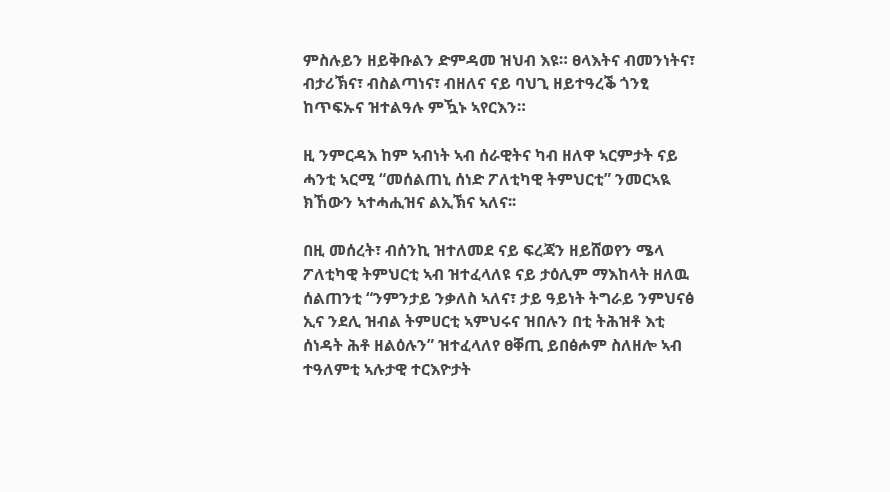ምስሉይን ዘይቅቡልን ድምዳመ ዝህብ እዩ። ፀላእትና ብመንነትና፣ ብታሪኽና፣ ብስልጣነና፣ ብዘለና ናይ ባህጊ ዘይተዓረቕ ጎንፂ ከጥፍኡና ዝተልዓሉ ምዃኑ ኣየርእን።

ዚ ንምርዳእ ከም ኣብነት ኣብ ሰራዊትና ካብ ዘለዋ ኣርምታት ናይ ሓንቲ ኣርሚ “መሰልጠኒ ሰነድ ፖለቲካዊ ትምህርቲ” ንመርኣዪ ክኸውን ኣተሓሒዝና ልኢኽና ኣለና፡፡

በዚ መሰረት፣ ብሰንኪ ዝተለመደ ናይ ፍረጃን ዘይሸወየን ሜላ ፖለቲካዊ ትምህርቲ ኣብ ዝተፈላለዩ ናይ ታዕሊም ማእከላት ዘለዉ ሰልጠንቲ “ንምንታይ ንቃለስ ኣለና፣ ታይ ዓይነት ትግራይ ንምህናፅ ኢና ንደሊ ዝብል ትምሀርቲ ኣምህሩና ዝበሉን በቲ ትሕዝቶ እቲ ሰነዳት ሕቶ ዘልዕሉን” ዝተፈላለየ ፀቐጢ ይበፅሖም ስለዘሎ ኣብ ተዓለምቲ ኣሉታዊ ተርእዮታት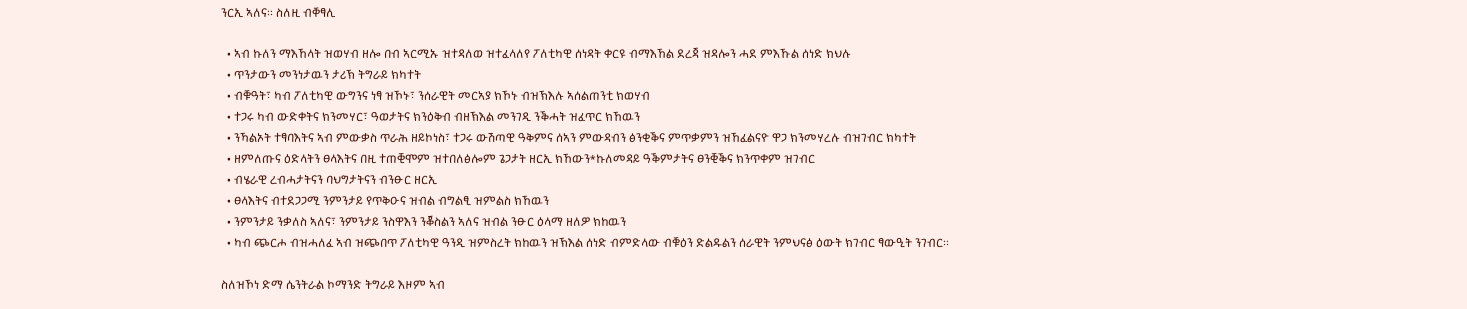ንርኢ ኣለና። ስለዚ ብቐፃሊ

  • ኣብ ኩለን ማእኸላት ዝወሃብ ዘሎ በብ ኣርሚኡ ዝተዳለወ ዝተፈላለየ ፖለቲካዊ ሰነዳት ቀርዩ ብማእኸል ደረጃ ዝዳሎን ሓደ ምእኹል ሰነድ ክህሉ
  • ጥንታውን መንነታዉን ታሪኽ ትግራይ ክካተት
  • ብቑዓት፣ ካብ ፖለቲካዊ ውግንና ነፃ ዝኾኑ፣ ንሰራዊት መርኣያ ክኾኑ ብዝኽእሉ ኣሰልጠንቲ ክወሃብ
  • ተጋሩ ካብ ውድቀትና ክንመሃር፣ ዓወታትና ክንዕቅብ ብዘኽእል መንገዲ ንቕሓት ዝፈጥር ክኸዉን
  • ንኻልኦት ተፃባእትና ኣብ ምውቃስ ጥራሕ ዘይኮነስ፣ ተጋሩ ውሽጣዊ ዓቅምና ሰኣን ምውዳብን ፅንቂቕና ምጥቃምን ዝኸፈልናዮ ዋጋ ክንመሃረሉ ብዝገብር ክካተት
  • ዘምለጡና ዕድላትን ፀላእትና በዚ ተጠቒሞም ዝተበለፅሎም ጌጋታት ዘርኢ ክኸውን*ኩለመዳይ ዓቕምታትና ፀንቒቕና ክንጥቀም ዝገብር
  • ብሄራዊ ረብሓታትናን ባህግታትናን ብንፁር ዘርኢ
  • ፀላእትና ብተደጋጋሚ ንምንታይ የጥቅዑና ዝብል ብግልፂ ዝምልስ ክኸዉን
  • ንምንታይ ንቃለስ ኣለና፣ ንምንታይ ንስዋእን ንቖስልን ኣለና ዝብል ንፁር ዕላማ ዘለዎ ክከዉን
  • ካብ ጭርሖ ብዝሓለፈ ኣብ ዝጭበጥ ፖለቲካዊ ዓንዲ ዝምስረት ክከዉን ዝኽእል ሰነድ ብምድላው ብቑዕን ድልዱልን ሰራዊት ንምህናፅ ዕውት ክገብር ፃውዒት ንገብር።

ስለዝኾነ ድማ ሴንትራል ኮማንድ ትግራይ እዞም ኣብ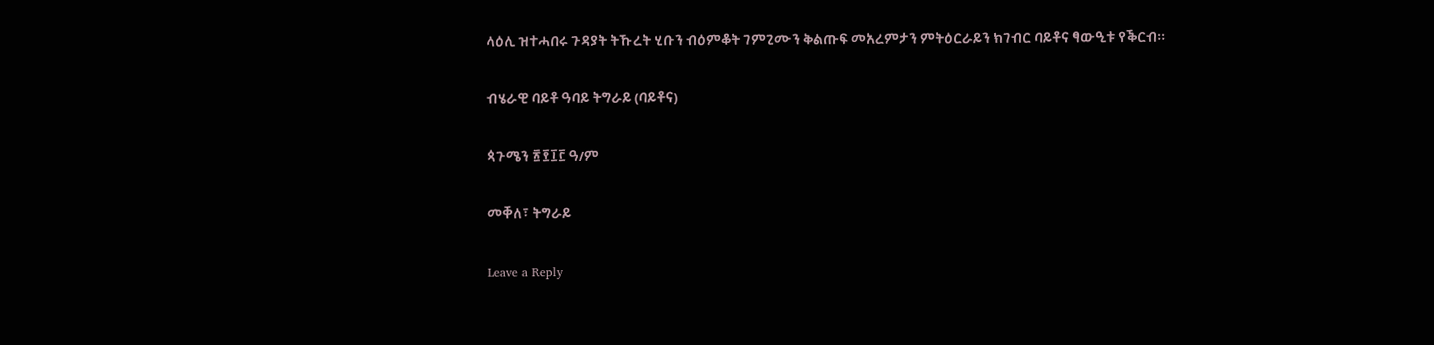ላዕሊ ዝተሓበሩ ጉዳያት ትኹረት ሂቡን ብዕምቆት ገምጊሙን ቅልጡፍ መአረምታን ምትዕርራይን ክገብር ባይቶና ፃውዒቱ የቕርብ፡፡

ብሄራዊ ባይቶ ዓባይ ትግራይ (ባይቶና)

ጳጉሜን ፳፻፲፫ ዓ/ም

መቐለ፣ ትግራይ

Leave a Reply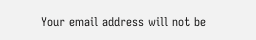Your email address will not be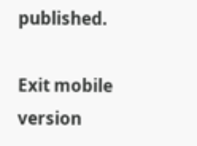published.

Exit mobile version